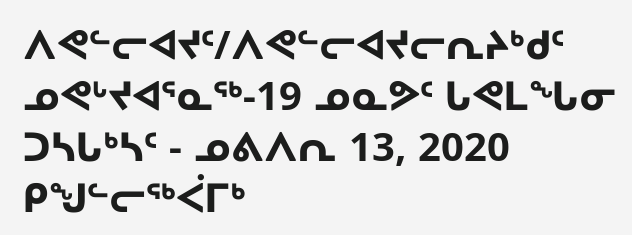ᐱᕙᓪᓕᐊᔪᑦ/ᐱᕙᓪᓕᐊᔪᓕᕆᔨᒃᑯᑦ
ᓄᕙᒡᔪᐊᕐᓇᖅ-19 ᓄᓇᕗᑦ ᒐᕙᒪᖓᓂ ᑐᓴᒐᒃᓴᑦ - ᓄᕕᐱᕆ 13, 2020
ᑭᖑᓪᓕᖅᐹᒥᒃ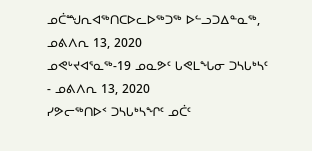ᓄᑖᙳᕆᐊᖅᑎᑕᐅᓚᐅᖅᑐᖅ ᐅᓪᓗᑐᐃᓐᓇᖅ, ᓄᕕᐱᕆ 13, 2020
ᓄᕙᒡᔪᐊᕐᓇᖅ-19 ᓄᓇᕗᑦ ᒐᕙᒪᖓᓂ ᑐᓴᒐᒃᓴᑦ - ᓄᕕᐱᕆ 13, 2020
ᓯᕗᓕᖅᑎᐅᑉ ᑐᓴᒐᒃᓴᖏᑦ ᓄᑖᑦ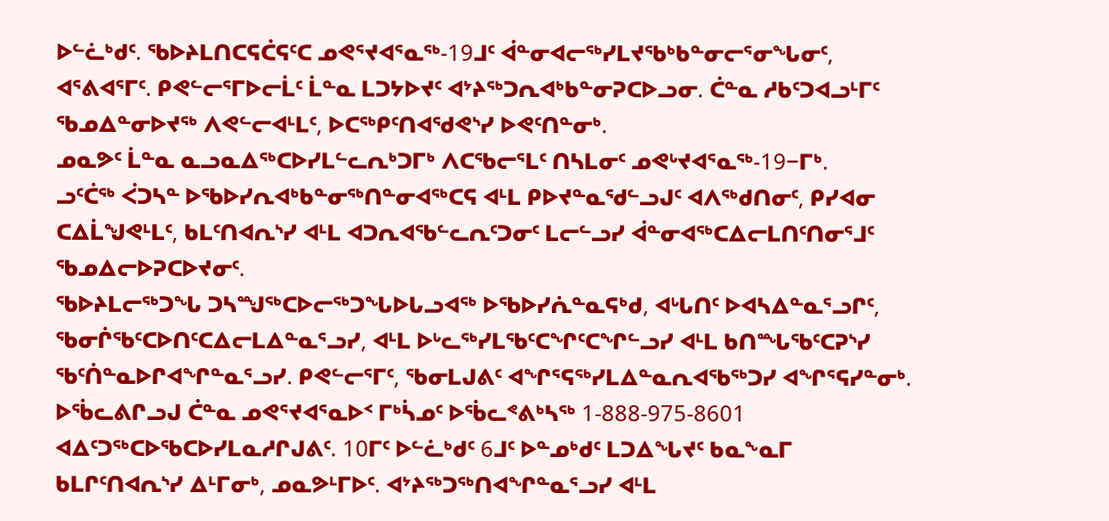ᐅᓪᓛᒃᑯᑦ. ᖃᐅᔨᒪᑎᑕᕋᑖᕋᑦᑕ ᓄᕙᕐᔪᐊᕐᓇᖅ-19ᒧᑦ ᐋᓐᓂᐊᓕᖅᓯᒪᔪᖃᒃᑲᓐᓂᓕᕐᓂᖓᓂᑦ, ᐊᕐᕕᐊᕐᒥᑦ. ᑭᕙᓪᓕᕐᒥᐅᓕᒫᑦ ᒫᓐᓇ ᒪᑐᔭᐅᔪᑦ ᐊᔾᔨᖅᑐᕆᐊᒃᑲᓐᓂᕈᑕᐅᓗᓂ. ᑖᓐᓇ ᓱᑲᑦᑐᐊᓗᒻᒥᑦ ᖃᓄᐃᓐᓂᐅᔪᖅ ᐱᕙᓪᓕᐊᒻᒪᑦ, ᐅᑕᖅᑭᑦᑎᐊᖁᕙᔅᓯ ᐅᕙᑦᑎᓐᓂᒃ.
ᓄᓇᕗᑦ ᒫᓐᓇ ᓇᓗᓇᐃᖅᑕᐅᓯᒪᓪᓚᕆᒃᑐᒥᒃ ᐱᑕᖃᓕᕐᒪᑦ ᑎᓴᒪᓂᑦ ᓄᕙᒡᔪᐊᕐᓇᖅ-19−ᒥᒃ.
ᓗᑦᑖᖅ ᐹᑐᓴᓐ ᐅᖃᐅᓯᕆᐊᒃᑲᓐᓂᖅᑎᓐᓂᐊᖅᑕᕋ ᐊᒻᒪ ᑭᐅᔪᓐᓇᖁᓪᓗᒍᑦ ᐊᐱᖅᑯᑎᓂᑦ, ᑭᓯᐊᓂ ᑕᐃᒫᖑᕙᒻᒪᑦ, ᑲᒪᑦᑎᐊᕆᔅᓯ ᐊᒻᒪ ᐊᑐᕆᐊᖃᓪᓚᕆᑦᑐᓂᑦ ᒪᓕᓪᓗᓯ ᐋᓐᓂᐊᖅᑕᐃᓕᒪᑎᑦᑎᓂᕐᒧᑦ ᖃᓄᐃᓕᐅᕈᑕᐅᔪᓂᑦ.
ᖃᐅᔨᒪᓕᖅᑐᖓ ᑐᓴᙳᖅᑕᐅᓕᖅᑐᖓᐅᒐᓗᐊᖅ ᐅᖃᐅᓯᕇᓐᓇᕋᒃᑯ, ᐊᒡᒐᑎᑦ ᐅᐊᓴᐃᓐᓇᕐᓗᒋᑦ, ᖃᓂᒌᖃᑦᑕᐅᑎᑦᑕᐃᓕᒪᐃᓐᓇᕐᓗᓯ, ᐊᒻᒪ ᐅᒡᓚᖅᓯᒪᖃᑦᑕᖏᑦᑕᖏᓪᓗᓯ ᐊᒻᒪ ᑲᑎᙵᖃᑦᑕᕈᔅᓯ ᖃᑦᑏᓐᓇᐅᒋᐊᖏᓐᓇᕐᓗᓯ. ᑭᕙᓪᓕᕐᒥᑦ, ᖃᓂᒪᒍᕕᑦ ᐊᖏᕐᕋᖅᓯᒪᐃᓐᓇᕆᐊᖃᖅᑐᓯ ᐊᖏᕐᕋᓯᓐᓂᒃ.
ᐅᖄᓚᕕᒋᓗᒍ ᑖᓐᓇ ᓄᕙᕐᔪᐊᕐᓇᐅᑉ ᒥᒃᓵᓄᑦ ᐅᖄᓚᕝᕕᒃᓴᖅ 1-888-975-8601 ᐊᐃᑦᑐᖅᑕᐅᖃᑕᐅᓯᒪᓇᓱᒋᒍᕕᑦ. 10ᒥᑦ ᐅᓪᓛᒃᑯᑦ 6ᒧᑦ ᐅᓐᓄᒃᑯᑦ ᒪᑐᐃᖓᔪᑦ ᑲᓇᖕᓇᒥ
ᑲᒪᒋᑦᑎᐊᕆᔅᓯ ᐃᒻᒥᓂᒃ, ᓄᓇᕗᒻᒥᐅᑦ. ᐊᔾᔨᖅᑐᖅᑎᐊᖏᓐᓇᕐᓗᓯ ᐊᒻᒪ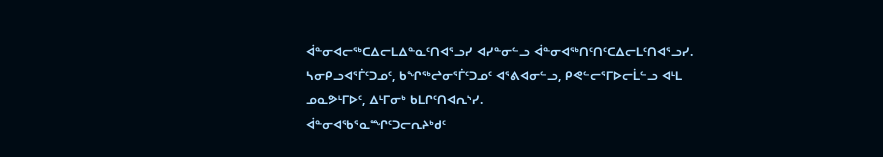ᐋᓐᓂᐊᓕᖅᑕᐃᓕᒪᐃᓐᓇᑦᑎᐊᕐᓗᓯ ᐊᓯᓐᓂᓪᓗ ᐋᓐᓂᐊᖅᑎᑦᑎᑦᑕᐃᓕᒪᑦᑎᐊᕐᓗᓯ. ᓴᓂᑭᓗᐊᕐᒦᑦᑐᓄᑦ, ᑲᖏᖅᖠᓂᕐᒦᑦᑐᓄᑦ ᐊᕐᕕᐊᓂᓪᓗ, ᑭᕙᓪᓕᕐᒥᐅᓕᒫᓪᓗ ᐊᒻᒪ ᓄᓇᕗᒻᒥᐅᑦ, ᐃᒻᒥᓂᒃ ᑲᒪᒋᑦᑎᐊᕆᔅᓯ.
ᐋᓐᓂᐊᖃᕐᓇᙱᑦᑐᓕᕆᔨᒃᑯᑦ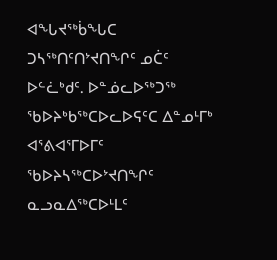ᐊᖓᔪᖅᑳᖓᑕ ᑐᓴᖅᑎᑦᑎᔾᔪᑎᖏᑦ ᓄᑖᑦ
ᐅᓪᓛᒃᑯᑦ. ᐅᓐᓅᓚᐅᖅᑐᖅ ᖃᐅᔨᒃᑲᖅᑕᐅᓚᐅᕋᑦᑕ ᐃᓐᓄᒻᒥᒃ ᐊᕐᕕᐊᕐᒥᐅᒥᑦ ᖃᐅᔨᓴᖅᑕᐅᔾᔪᑎᖏᑦ ᓇᓗᓇᐃᖅᑕᐅᒻᒪᑦ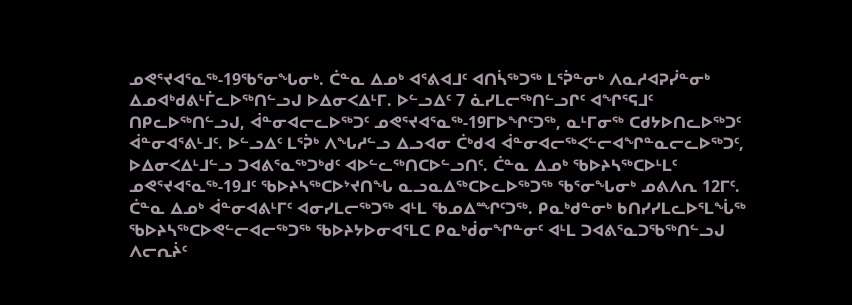ᓄᕙᕐᔪᐊᕐᓇᖅ-19ᖃᕐᓂᖓᓂᒃ. ᑖᓐᓇ ᐃᓄᒃ ᐊᕐᕕᐊᒧᑦ ᐊᑎᓵᖅᑐᖅ ᒪᕐᕉᓐᓂᒃ ᐱᓇᓱᐊᕈᓰᓐᓂᒃ ᐃᓄᐊᒃᑯᕕᒻᒦᓚᐅᖅᑎᓪᓗᒍ ᐅᐃᓂᐸᐃᒻᒥ. ᐅᓪᓗᐃᑦ 7 ᓈᓯᒪᓕᖅᑎᓪᓗᒋᑦ ᐊᖏᕐᕋᒧᑦ ᑎᑭᓚᐅᖅᑎᓪᓗᒍ, ᐋᓐᓂᐊᓕᓚᐅᖅᑐᑦ ᓄᕙᕐᔪᐊᕐᓇᖅ-19ᒥᐅᖏᑦᑐᖅ, ᓇᒻᒥᓂᖅ ᑕᑯᔭᐅᑎᓚᐅᖅᑐᑦ ᐋᓐᓂᐊᕐᕕᒻᒧᑦ. ᐅᓪᓗᐃᑦ ᒪᕐᕉᒃ ᐱᖓᓱᓪᓗ ᐃᓗᐊᓂ ᑖᒃᑯᐊ ᐋᓐᓂᐊᓕᖅᐸᓪᓕᐊᖏᓐᓇᓕᓚᐅᖅᑐᑦ, ᐅᐃᓂᐸᐃᒻᒧᓪᓗ ᑐᐊᕕᕐᓇᖅᑐᒃᑯᑦ ᐊᐅᓪᓚᖅᑎᑕᐅᓪᓗᑎᑦ. ᑖᓐᓇ ᐃᓄᒃ ᖃᐅᔨᓴᖅᑕᐅᒻᒪᑦ ᓄᕙᕐᔪᐊᕐᓇᖅ-19ᒧᑦ ᖃᐅᔨᓴᖅᑕᐅᔾᔪᑎᖓ ᓇᓗᓇᐃᖅᑕᐅᓚᐅᖅᑐᖅ ᖃᕐᓂᖓᓂᒃ ᓄᕕᐱᕆ 12ᒥᑦ. ᑖᓐᓇ ᐃᓄᒃ ᐋᓐᓂᐊᕕᒻᒥᑦ ᐊᓂᓯᒪᓕᖅᑐᖅ ᐊᒻᒪ ᖃᓄᐃᙱᑦᑐᖅ. ᑭᓇᒃᑯᓐᓂᒃ ᑲᑎᓯᓯᒪᓚᐅᕐᒪᖔᖅ ᖃᐅᔨᓴᖅᑕᐅᕙᓪᓕᐊᓕᖅᑐᖅ ᖃᐅᔨᔭᐅᓂᐊᕐᒪᑕ ᑭᓇᒃᑰᓂᖏᓐᓂᑦ ᐊᒻᒪ ᑐᐊᕕᕐᓇᑐᖃᖅᑎᓪᓗᒍ ᐱᓕᕆᔩᑦ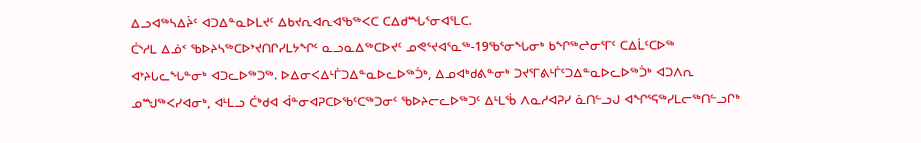ᐃᓗᐊᖅᓴᐃᔩᑦ ᐊᑐᐃᓐᓇᐅᒪᔪᑦ ᐃᑲᔪᕆᐊᕆᐊᖃᖅᐸᑕ ᑕᐃᑯᙵᕐᓂᐊᕐᒪᑕ.
ᑖᔅᓱᒪ ᐃᓅᑉ ᖃᐅᔨᓴᖅᑕᐅᔾᔪᑎᒋᓯᒪᔭᖏᑦ ᓇᓗᓇᐃᖅᑕᐅᔪᑦ ᓄᕙᕐᔪᐊᕐᓇᖅ-19ᖃᕐᓂᖓᓂᒃ ᑲᖏᖅᖠᓂᕐᒥᑦ ᑕᐃᒫᑦᑕᐅᖅ ᐊᔾᔨᒐᓚᖓᓐᓂᒃ ᐊᑐᓚᐅᖅᑐᖅ. ᐅᐃᓂᐸᐃᒻᒦᑐᐃᓐᓇᐅᓚᐅᖅᑑᒃ, ᐃᓄᐊᒃᑯᕕᓐᓂᒃ ᑐᔪᕐᒥᕕᒻᒦᑦᑐᐃᓐᓇᐅᓚᐅᖅᑑᒃ ᐊᑐᐱᕆ ᓄᙳᖅᐸᓯᐊᓂᒃ, ᐊᒻᒪᓗ ᑖᒃᑯᐊ ᐋᓐᓂᐊᕈᑕᐅᖃᑦᑕᖅᑐᓂᑦ ᖃᐅᔨᓕᓚᐅᖅᑐᑦ ᐃᒻᒪᖄ ᐱᓇᓱᐊᕈᓯ ᓈᑎᓪᓗᒍ ᐊᖏᕐᕋᖅᓯᒪᓕᖅᑎᓪᓗᒋᒃ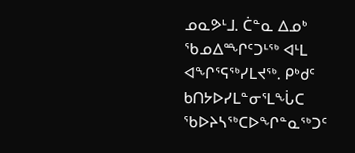ᓄᓇᕗᒻᒧ. ᑖᓐᓇ ᐃᓄᒃ ᖃᓄᐃᙱᑦᑐᒻᖅ ᐊᒻᒪ ᐊᖏᕐᕋᖅᓯᒪᔪᖅ. ᑭᒃᑯᑦ ᑲᑎᔭᐅᓯᒪᓐᓂᕐᒪᖔᑕ ᖃᐅᔨᓴᖅᑕᐅᖏᓐᓇᖅᑐᑦ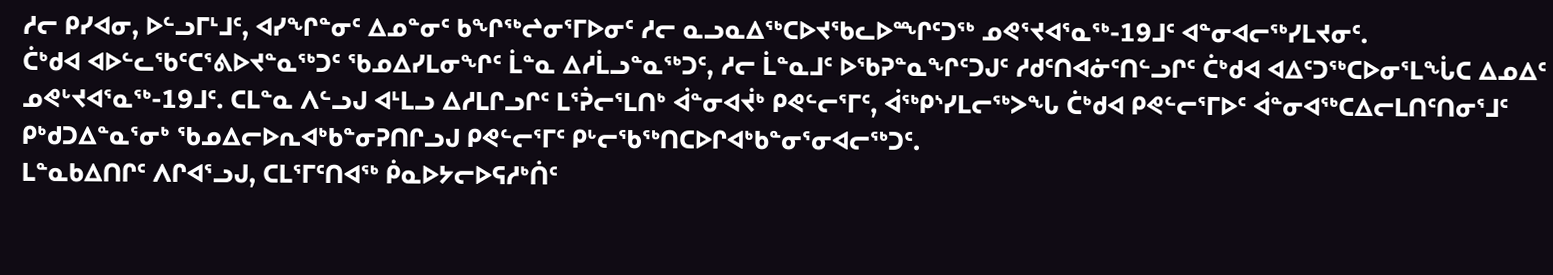ᓱᓕ ᑭᓯᐊᓂ, ᐅᓪᓗᒥᒻᒧᑦ, ᐊᓯᖏᓐᓂᑦ ᐃᓄᓐᓂᑦ ᑲᖏᖅᖠᓂᕐᒥᐅᓂᑦ ᓱᓕ ᓇᓗᓇᐃᖅᑕᐅᔪᖃᓚᐅᙱᑦᑐᖅ ᓄᕙᕐᔪᐊᕐᓇᖅ-19ᒧᑦ ᐊᓐᓂᐊᓕᖅᓯᒪᔪᓂᑦ.
ᑖᒃᑯᐊ ᐊᐅᓪᓚᖃᑦᑕᕐᕕᐅᔪᓐᓇᖅᑐᑦ ᖃᓄᐃᓯᒪᓂᖏᑦ ᒫᓐᓇ ᐃᓱᒫᓗᓐᓇᖅᑐᑦ, ᓱᓕ ᒫᓐᓇᒧᑦ ᐅᖃᕈᓐᓇᖏᑦᑐᒍᑦ ᓱᑯᑦᑎᐊᓃᑦᑎᓪᓗᒋᑦ ᑖᒃᑯᐊ ᐊᐃᑦᑐᖅᑕᐅᓂᕐᒪᖔᑕ ᐃᓄᐃᑦ ᓄᕙᒡᔪᐊᕐᓇᖅ-19ᒧᑦ. ᑕᒪᓐᓇ ᐱᓪᓗᒍ ᐊᒻᒪᓗ ᐃᓱᒪᒋᓗᒋᑦ ᒪᕐᕉᓕᕐᒪᑎᒃ ᐋᓐᓂᐊᔫᒃ ᑭᕙᓪᓕᕐᒥᑦ, ᐋᖅᑭᔅᓯᒪᓕᖅᐳᖓ ᑖᒃᑯᐊ ᑭᕙᓪᓕᕐᒥᐅᑦ ᐋᓐᓂᐊᖅᑕᐃᓕᒪᑎᑦᑎᓂᕐᒧᑦ ᑭᒃᑯᑐᐃᓐᓇᕐᓂᒃ ᖃᓄᐃᓕᐅᕆᐊᒃᑲᓐᓂᕈᑎᒋᓗᒍ ᑭᕙᓪᓕᕐᒥᑦ ᑭᒡᓕᖃᖅᑎᑕᐅᒋᐊᒃᑲᓐᓂᕐᓂᐊᓕᖅᑐᑦ.
ᒪᓐᓇᑲᐃᑎᒋᑦ ᐱᒋᐊᕐᓗᒍ, ᑕᒪᕐᒥᑦᑎᐊᖅ ᑮᓇᐅᔭᓕᐅᕋᓱᒃᑏᑦ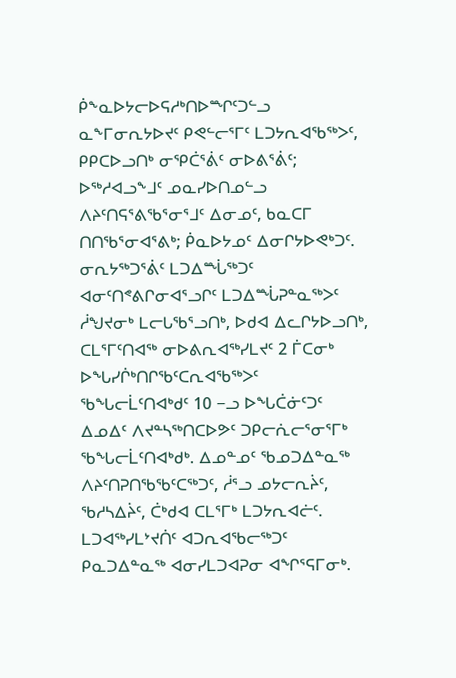ᑮᖕᓇᐅᔭᓕᐅᕋᓱᒃᑎᐅᙱᑦᑐᓪᓗ ᓇᖕᒥᓂᕆᔭᐅᔪᑦ ᑭᕙᓪᓕᕐᒥᑦ ᒪᑐᔭᕆᐊᖃᖅᐳᑦ, ᑭᑭᑕᐅᓗᑎᒃ ᓂᕿᑖᕐᕖᑦ ᓂᐅᕕᕐᕖᑦ; ᐅᖅᓱᐊᓗᖕᒧᑦ ᓄᓇᓯᐅᑎᓄᓪᓗ ᐱᔨᑦᑎᕋᕐᕕᖃᕐᓂᕐᒧᑦ ᐃᓂᓄᑦ, ᑲᓇᑕᒥ ᑎᑎᖃᕐᓂᐊᕐᕕᒃ; ᑮᓇᐅᔭᓄᑦ ᐃᓂᒋᔭᐅᕙᒃᑐᑦ. ᓂᕆᔭᖅᑐᕐᕖᑦ ᒪᑐᐃᙶᖅᑐᑦ ᐊᓂᑦᑎᕝᕕᒋᓂᐊᕐᓗᒋᑦ ᒪᑐᐃᙶᕈᓐᓇᖅᐳᑦ ᓲᖑᔪᓂᒃ ᒪᓕᒐᖃᕐᓗᑎᒃ, ᐅᑯᐊ ᐃᓚᒋᔭᐅᓗᑎᒃ, ᑕᒪᕐᒥᑦᑎᐊᖅ ᓂᐅᕕᕆᐊᖅᓯᒪᔪᑦ 2 ᒦᑕᓂᒃ ᐅᖓᓯᒌᒃᑎᒋᖃᑦᑕᕆᐊᖃᖅᐳᑦ ᖃᖓᓕᒫᑦᑎᐊᒃᑯᑦ 10 −ᓗ ᐅᖓᑖᓃᑦᑐᑦ ᐃᓄᐃᑦ ᐱᔪᓐᓴᖅᑎᑕᐅᕗᑦ ᑐᑭᓕᕇᓕᕐᓂᕐᒥᒃ ᖃᖓᓕᒫᑦᑎᐊᒃᑯᒃ. ᐃᓄᓐᓄᑦ ᖃᓄᑐᐃᓐᓇᖅ ᐱᔨᑦᑎᕈᑎᖃᖃᑦᑕᖅᑐᑦ, ᓲᕐᓗ ᓄᔭᓕᕆᔩᑦ, ᖃᓱᓴᐃᔩᑦ, ᑖᒃᑯᐊ ᑕᒪᕐᒥᒃ ᒪᑐᔭᕆᐊᓖᑦ. ᒪᑐᐊᖅᓯᒪᔾᔪᑏᑦ ᐊᑐᕆᐊᖃᓕᖅᑐᑦ ᑭᓇᑐᐃᓐᓇᖅ ᐊᓂᓯᒪᑐᐊᕈᓂ ᐊᖏᕐᕋᒥᓂᒃ.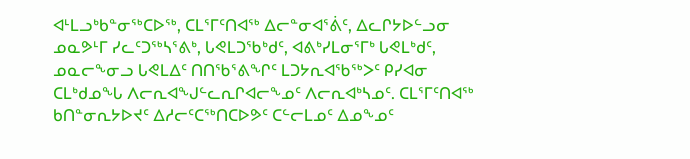ᐊᒻᒪᓗᒃᑲᓐᓂᖅᑕᐅᖅ, ᑕᒪᕐᒥᑦᑎᐊᖅ ᐃᓕᓐᓂᐊᕐᕖᑦ, ᐃᓚᒋᔭᐅᓪᓗᓂ ᓄᓇᕗᒻᒥ ᓯᓚᑦᑐᖅᓴᕐᕕᒃ, ᒐᕙᒪᑐᖃᒃᑯᑦ, ᐊᕕᒃᓯᒪᓂᕐᒥᒃ ᒐᕙᒪᒃᑯᑦ, ᓄᓇᓕᖕᓂᓗ ᒐᕙᒪᐃᑦ ᑎᑎᖃᕐᕕᖏᑦ ᒪᑐᔭᕆᐊᖃᖅᐳᑦ ᑭᓯᐊᓂ ᑕᒪᒃᑯᓄᖓ ᐱᓕᕆᐊᖑᓪᓚᕆᒋᐊᓕᖕᓄᑦ ᐱᓕᕆᐊᒃᓴᓄᑦ. ᑕᒪᕐᒥᑦᑎᐊᖅ ᑲᑎᓐᓂᕆᔭᐅᔪᑦ ᐃᓱᓕᑦᑕᖅᑎᑕᐅᕗᑦ ᑕᓪᓕᒪᓄᑦ ᐃᓄᖕᓄᑦ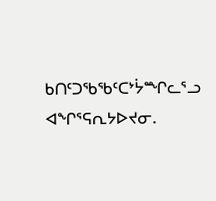ᑲᑎᑦᑐᖃᖃᑦᑕᔾᔮᙱᓚᕐᓗ ᐊᖏᕐᕋᕆᔭᐅᔪᓂ.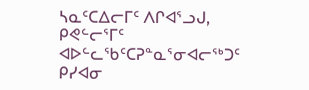ᓴᓇᑦᑕᐃᓕᒥᑦ ᐱᒋᐊᕐᓗᒍ, ᑭᕙᓪᓕᕐᒥᑦ ᐊᐅᓪᓚᖃᑦᑕᕈᓐᓇᕐᓂᐊᓕᖅᑐᑦ ᑭᓯᐊᓂ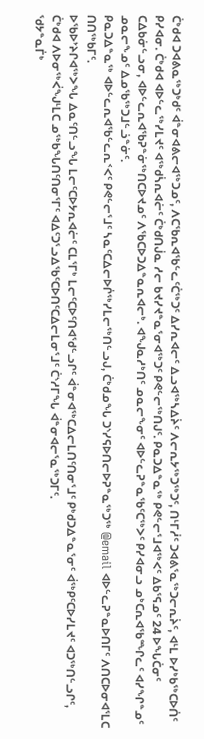ᑖᒃᑯᐊ ᑐᐊᕕᓇᖅᑐᒃᑯᑦ ᐋᓐᓂᐊᕕᓕᐊᖅᑐᓄᑦ, ᐱᑕᖃᕆᐊᖃᓪᓚᑦᑖᖅᑐᑦ ᐃᓯᕆᐊᓕᑦ ᐃᓗᐊᖅᓴᐃᔩᑦ ᐱᓕᕆᔭᖅᑐᖅᑐᑦ, ᑎᒻᒥᓲᑦ ᑐᐊᕕᕐᓇᖅᑐᓕᕆᔩᑦ, ᐊᒻᒪ ᐅᓯᒃᑲᖅᑕᐅᑏᑦ ᑭᓯᐊᓂ. ᑖᒃᑯᐊ ᐊᐅᓪᓚᖅᓯᒪᔪᑦ ᐊᖅᑯᓵᕆᐊᓖᑦ ᑖᒃᑯᑎᒎᓇ ᓱᓕ ᑲᔪᓯᔪᓐᓇᕐᓂᐊᖅᑐᑦ ᑭᕙᓪᓕᖅᑎᒍᑦ. ᑭᓇᑐᐃᓐᓇᖅ ᑭᕙᓪᓕᕐᒧᐊᖅᐸᑦ ᐃᑲᕐᕋᓄᑦ 24 ᐅᖓᑖᓂᑦ ᑕᐃᑲᓃᓪᓗᓂ, ᐊᐅᓪᓚᕆᐊᖃᕈᓐᓃᖅᑎᑕᐅᔪᓄᑦ ᐱᖃᑕᐅᑐᐃᓐᓇᕆᐊᓕᒃ. ᐊᖑᓇᓱᒃᑎᑦ ᓄᓇᓕᖕᓂᑦ ᐊᐅᓪᓚᕈᓐᓇᖃᑦᑕᖅᐳᑦ ᑭᓯᐊᓂᓗ ᓄᒃᑕᕆᐊᖃᙱᓚᑦ ᐊᓯᖏᓐᓄᑦ ᓄᓇᓕᖕᓄᑦ ᐃᓄᖃᖅᑐᒧᓪᓘᓐᓃᑦ.
ᑭᓇᑐᐃᓐᓇᖅ ᐊᐅᓪᓚᕆᐊᖃᓪᓚᕆᑉᐸᑦ ᑭᕙᓪᓕᕐᒧᑦ ᓴᓇᑦᑕᐃᓕᐅᒌᖅᓯᒪᓕᖅᑎᓪᓗᒍ, ᑖᒃᑯᓄᖓ ᑐᔅᓯᕋᐅᑎᓕᐅᕈᓐᓇᖅᑐᖅ @email ᐊᐅᓪᓚᕈᓐᓇᐅᑎᒥᑦ ᐱᑎᑕᐅᓂᐊᕐᒪᑕ ᑎᑎᖅᑲᒥᑦ.
ᐅᖃᐅᔾᔨᒋᐊᖅᐳᖓ ᐃᓇᑦᑎᓪᓗᖓ ᒪᓕᑦᑕᐅᔭᕆᐊᓖᑦ ᑕᒪᕐᒥᒃ ᒪᓕᑦᑕᐅᑦᑎᐊᖁᓪᓗᒋᑦ ᐋᓐᓂᐊᖅᑕᐃᓕᒪᑎᑦᑎᓂᕐᒧᑦ ᑭᒃᑯᑐᐃᓐᓇᕐᓂᑦ ᐋᖅᑭᑦᑕᐅᓯᒪᔪᑦ ᐊᑐᖅᑎᓪᓗᒋᑦ, ᑖᒃᑯᐊ ᐱᐅᓂᖅᐹᖑᒻᒪᑕ ᓄᖅᑲᖓᑎᑦᑎᓂᕐᒥᑦ ᐊᐃᑦᑐᕐᓗᐃᖃᑦᑕᐅᑎᑦᑕᐃᓕᒪᓂᕐᒧᑦ ᑖᔅᓱᒥᖓ ᐋᓐᓂᐊᓕᕐᓇᖅᑐᒥᑦ.
ᖁᔭᓐᓇᒦᒃ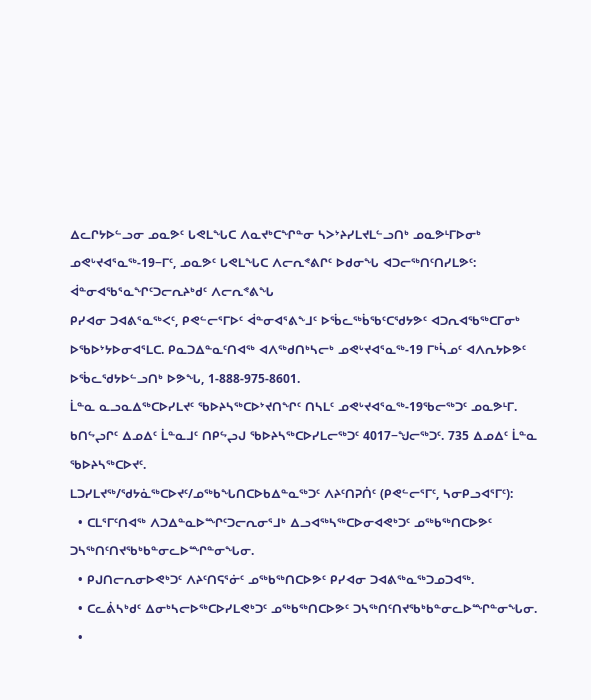ᐃᓚᒋᔭᐅᓪᓗᓂ ᓄᓇᕗᑦ ᒐᕙᒪᖓᑕ ᐱᓇᔪᒃᑕᖏᓐᓂ ᓴᐳᔾᔨᓯᒪᔪᒪᓪᓗᑎᒃ ᓄᓇᕗᒻᒥᐅᓂᒃ ᓄᕙᒡᔪᐊᕐᓇᖅ-19−ᒥᑦ, ᓄᓇᕗᑦ ᒐᕙᒪᖓᑕ ᐱᓕᕆᕝᕕᒋᑦ ᐅᑯᓂᖓ ᐊᑐᓕᖅᑎᑦᑎᓯᒪᕗᑦ:
ᐋᓐᓂᐊᖃᕐᓇᖏᑦᑐᓕᕆᔨᒃᑯᑦ ᐱᓕᕆᕝᕕᖓ
ᑭᓯᐊᓂ ᑐᐊᕕᕐᓇᖅᐸᑦ, ᑭᕙᓪᓕᕐᒥᐅᑦ ᐋᓐᓂᐊᕐᕕᖕᒧᑦ ᐅᖄᓚᖅᑳᖃᑦᑕᖁᔭᕗᑦ ᐊᑐᕆᐊᖃᖅᑕᒥᓂᒃ ᐅᖃᐅᔾᔭᐅᓂᐊᕐᒪᑕ. ᑭᓇᑐᐃᓐᓇᑦᑎᐊᖅ ᐊᐱᖅᑯᑎᒃᓴᓕᒃ ᓄᕙᒡᔪᐊᕐᓇᖅ-19 ᒥᒃᓵᓄᑦ ᐊᐱᕆᔭᐅᕗᑦ ᐅᖄᓚᖁᔭᐅᓪᓗᑎᒃ ᐅᕗᖓ, 1-888-975-8601.
ᒫᓐᓇ ᓇᓗᓇᐃᖅᑕᐅᓯᒪᔪᑦ ᖃᐅᔨᓴᖅᑕᐅᔾᔪᑎᖏᑦ ᑎᓴᒪᑦ ᓄᕙᒡᔪᐊᕐᓇᖅ-19ᖃᓕᖅᑐᑦ ᓄᓇᕗᒻᒥ. ᑲᑎᖦᖢᒋᑦ ᐃᓄᐃᑦ ᒫᓐᓇᒧᑦ ᑎᑭᖦᖢᒍ ᖃᐅᔨᓴᖅᑕᐅᓯᒪᓕᖅᑐᑦ 4017−ᖑᓕᖅᑐᑦ. 735 ᐃᓄᐃᑦ ᒫᓐᓇ ᖃᐅᔨᓴᖅᑕᐅᔪᑦ.
ᒪᑐᓯᒪᔪᖅ/ᖁᔭᓈᖅᑕᐅᔪᑦ/ᓄᖅᑲᖓᑎᑕᐅᑲᐃᓐᓇᖅᑐᑦ ᐱᔨᑦᑎᕈᑏᑦ (ᑭᕙᓪᓕᕐᒥᑦ, ᓴᓂᑭᓗᐊᕐᒥᑦ):
  • ᑕᒪᕐᒥᑦᑎᐊᖅ ᐱᑐᐃᓐᓇᐅᙱᑦᑐᓕᕆᓂᕐᒧᒃ ᐃᓗᐊᖅᓴᖅᑕᐅᓂᐊᕙᒃᑐᑦ ᓄᖅᑲᖅᑎᑕᐅᕗᑦ ᑐᓴᖅᑎᑦᑎᔪᖃᒃᑲᓐᓂᓚᐅᙱᓐᓂᖓᓂ.
  • ᑭᒍᑎᓕᕆᓂᐅᕙᒃᑐᑦ ᐱᔨᑦᑎᕋᕐᓃᑦ ᓄᖅᑲᖅᑎᑕᐅᕗᑦ ᑭᓯᐊᓂ ᑐᐊᕕᖅᓇᖅᑐᓄᑐᐊᖅ.
  • ᑕᓚᕖᓴᒃᑯᑦ ᐃᓂᒃᓴᓕᐅᖅᑕᐅᓯᒪᕙᒃᑐᑦ ᓄᖅᑲᖅᑎᑕᐅᕗᑦ ᑐᓴᖅᑎᑦᑎᔪᖃᒃᑲᓐᓂᓚᐅᙱᓐᓂᖓᓂ.
  •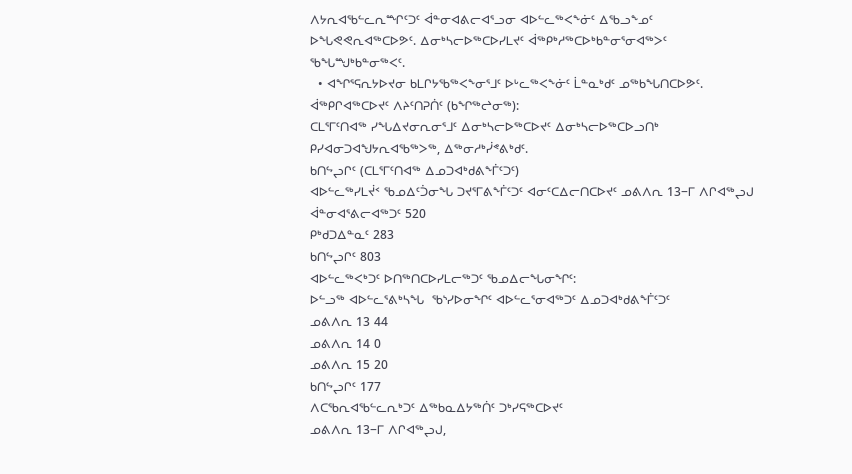ᐱᔭᕆᐊᖃᓪᓚᕆᙱᑦᑐᑦ ᐋᓐᓂᐊᕕᓕᐊᕐᓗᓂ ᐊᐅᓪᓚᖅᐸᖕᓃᑦ ᐃᖃᓗᖕᓄᑦ ᐅᖓᕙᕙᕆᐊᖅᑕᐅᕗᑦ. ᐃᓂᒃᓴᓕᐅᖅᑕᐅᓯᒪᔪᑦ ᐋᖅᑭᒃᓱᖅᑕᐅᒃᑲᓐᓂᕐᓂᐊᖅᐳᑦ ᖃᖓᙳᒃᑲᓐᓂᖅᐸᑦ.
  • ᐊᖏᕐᕋᕆᔭᐅᔪᓂ ᑲᒪᒋᔭᖃᖅᐸᖕᓂᕐᒧᑦ ᐅᒡᓚᖅᐸᖕᓃᑦ ᒫᓐᓇᒃᑯᑦ ᓄᖅᑲᖓᑎᑕᐅᕗᑦ.
ᐋᖅᑭᒋᐊᖅᑕᐅᔪᑦ ᐱᔨᑦᑎᕈᑏᑦ (ᑲᖏᖅᖠᓂᖅ):
ᑕᒪᕐᒥᑦᑎᐊᖅ ᓯᖓᐃᔪᓂᕆᓂᕐᒧᑦ ᐃᓂᒃᓴᓕᐅᖅᑕᐅᔪᑦ ᐃᓂᒃᓴᓕᐅᖅᑕᐅᓗᑎᒃ ᑭᓯᐊᓂᑐᐊᖑᔭᕆᐊᖃᖅᐳᖅ, ᐃᖅᓂᓱᒃᓰᕝᕕᒃᑯᑦ.
ᑲᑎᖦᖢᒋᑦ (ᑕᒪᕐᒥᑦᑎᐊᖅ ᐃᓄᑐᐊᒃᑯᕕᖕᒦᑦᑐᑦ)
ᐊᐅᓪᓚᖅᓯᒪᔫᑉ ᖃᓄᐃᑦᑑᓂᖓ ᑐᔪᕐᒥᕕᖕᒦᑦᑐᑦ ᐊᓂᑦᑕᐃᓕᑎᑕᐅᔪᑦ ᓄᕕᐱᕆ 13−ᒥ ᐱᒋᐊᖅᖢᒍ
ᐋᓐᓂᐊᕐᕕᓕᐊᖅᑐᑦ 520
ᑭᒃᑯᑐᐃᓐᓇᑦ 283
ᑲᑎᖦᖢᒋᑦ 803
ᐊᐅᓪᓚᖅᐸᒃᑐᑦ ᐅᑎᖅᑎᑕᐅᓯᒪᓕᖅᑐᑦ ᖃᓄᐃᓕᖓᓂᖏᑦ:
ᐅᓪᓗᖅ ᐊᐅᓪᓚᕐᕕᒃᓴᖓ  ᖃᔅᓯᐅᓂᖏᑦ ᐊᐅᓪᓚᕐᓂᐊᖅᑐᑦ ᐃᓄᑐᐊᒃᑯᕕᖕᒦᑦᑐᑦ
ᓄᕕᐱᕆ 13 44
ᓄᕕᐱᕆ 14 0
ᓄᕕᐱᕆ 15 20
ᑲᑎᖦᖢᒋᑦ 177
ᐱᑕᖃᕆᐊᖃᓪᓚᕆᒃᑐᑦ ᐃᖅᑲᓇᐃᔭᖅᑏᑦ ᑐᒃᓯᕋᖅᑕᐅᔪᑦ
ᓄᕕᐱᕆ 13−ᒥ ᐱᒋᐊᖅᖢᒍ,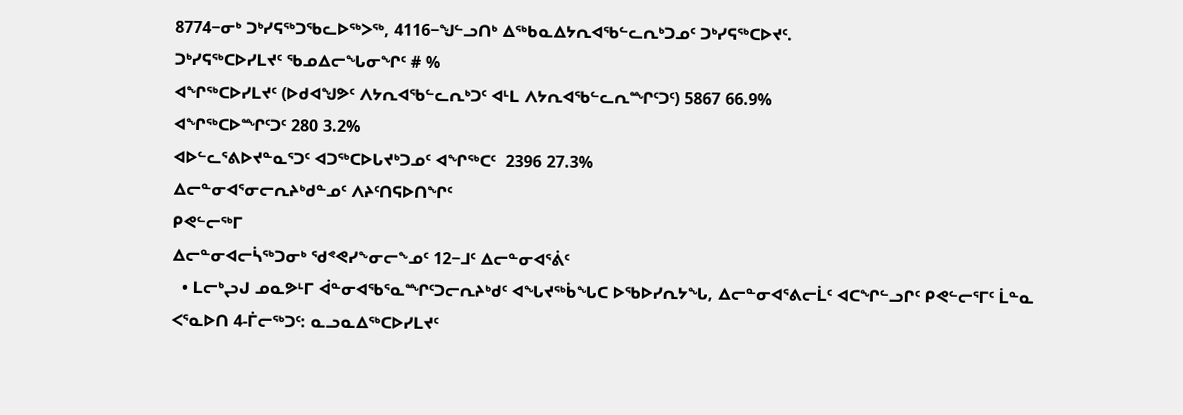8774−ᓂᒃ ᑐᒃᓯᕋᖅᑐᖃᓚᐅᖅᐳᖅ, 4116−ᖑᓪᓗᑎᒃ ᐃᖅᑲᓇᐃᔭᕆᐊᖃᓪᓚᕆᒃᑐᓄᑦ ᑐᒃᓯᕋᖅᑕᐅᔪᑦ.
ᑐᒃᓯᕋᖅᑕᐅᓯᒪᔪᑦ ᖃᓄᐃᓕᖓᓂᖏᑦ # %
ᐊᖏᖅᑕᐅᓯᒪᔪᑦ (ᐅᑯᐊᖑᕗᑦ ᐱᔭᕆᐊᖃᓪᓚᕆᒃᑐᑦ ᐊᒻᒪ ᐱᔭᕆᐊᖃᓪᓚᕆᙱᑦᑐᑦ) 5867 66.9%
ᐊᖏᖅᑕᐅᙱᑦᑐᑦ 280 3.2%
ᐊᐅᓪᓚᕐᕕᐅᔪᓐᓇᕐᑐᑦ ᐊᑐᖅᑕᐅᒐᔪᒃᑐᓄᑦ ᐊᖏᖅᑕᑦ  2396 27.3%
ᐃᓕᓐᓂᐊᕐᓂᓕᕆᔨᒃᑯᓐᓄᑦ ᐱᔨᑦᑎᕋᐅᑎᖏᑦ
ᑭᕙᓪᓕᖅᒥ
ᐃᓕᓐᓂᐊᓕᓵᖅᑐᓂᒃ ᖁᕝᕙᓯᖕᓂᓕᖕᓄᑦ 12−ᒧᑦ ᐃᓕᓐᓂᐊᕐᕖᑦ
  • ᒪᓕᒃᖢᒍ ᓄᓇᕗᒻᒥ ᐋᓐᓂᐊᖃᕐᓇᙱᑦᑐᓕᕆᔨᒃᑯᑦ ᐊᖓᔪᖅᑳᖓᑕ ᐅᖃᐅᓯᕆᔭᖓ, ᐃᓕᓐᓂᐊᕐᕕᓕᒫᑦ ᐊᑕᖏᓪᓗᒋᑦ ᑭᕙᓪᓕᕐᒥᑦ ᒫᓐᓇ ᐸᕐᓇᐅᑎ 4-ᒦᓕᖅᑐᑦ: ᓇᓗᓇᐃᖅᑕᐅᓯᒪᔪᑦ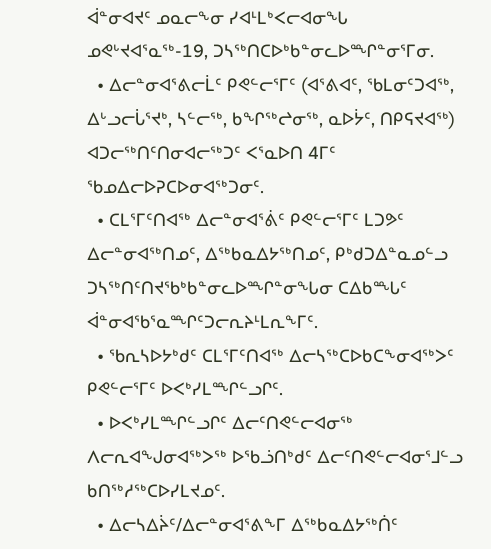ᐋᓐᓂᐊᔪᑦ ᓄᓇᓕᖕᓂ ᓯᐊᒻᒪᒃᐸᓕᐊᓂᖓ ᓄᕙᒡᔪᐊᕐᓇᖅ-19, ᑐᓴᖅᑎᑕᐅᒃᑲᓐᓂᓚᐅᙱᓐᓂᕐᒥᓂ.
  • ᐃᓕᓐᓂᐊᕐᕕᓕᒫᑦ ᑭᕙᓪᓕᕐᒥᑦ (ᐊᕐᕕᐊᑦ, ᖃᒪᓂᑦᑐᐊᖅ, ᐃᒡᓗᓕᒑᕐᔪᒃ, ᓴᓪᓕᖅ, ᑲᖏᖅᖠᓂᖅ, ᓇᐅᔮᑦ, ᑎᑭᕋᔪᐊᖅ) ᐊᑐᓕᖅᑎᑦᑎᓂᐊᓕᖅᑐᑦ ᐸᕐᓇᐅᑎ 4ᒥᑦ ᖃᓄᐃᓕᐅᕈᑕᐅᓂᐊᖅᑐᓂᑦ.
  • ᑕᒪᕐᒥᑦᑎᐊᖅ ᐃᓕᓐᓂᐊᕐᕖᑦ ᑭᕙᓪᓕᕐᒥᑦ ᒪᑐᕗᑦ ᐃᓕᓐᓂᐊᖅᑎᓄᑦ, ᐃᖅᑲᓇᐃᔭᖅᑎᓄᑦ, ᑭᒃᑯᑐᐃᓐᓇᓄᓪᓗ ᑐᓴᖅᑎᑦᑎᔪᖃᒃᑲᓐᓂᓚᐅᙱᓐᓂᖓᓂ ᑕᐃᑲᙵᑦ ᐋᓐᓂᐊᖃᕐᓇᙱᑦᑐᓕᕆᔨᒻᒪᕆᖕᒥᑦ.
  • ᖃᕆᓴᐅᔭᒃᑯᑦ ᑕᒪᕐᒥᑦᑎᐊᖅ ᐃᓕᓴᖅᑕᐅᑲᑕᖕᓂᐊᖅᐳᑦ ᑭᕙᓪᓕᕐᒥᑦ ᐅᐸᒃᓯᒪᙱᓪᓗᒋᑦ.
  • ᐅᐸᒃᓯᒪᙱᓪᓗᒋᑦ ᐃᓕᑦᑎᕙᓪᓕᐊᓂᖅ ᐱᓕᕆᐊᖑᓂᐊᖅᐳᖅ ᐅᖃᓘᑎᒃᑯᑦ ᐃᓕᑦᑎᕙᓪᓕᐊᓂᕐᒧᓪᓗ ᑲᑎᖅᓱᖅᑕᐅᓯᒪᔪᓄᑦ.
  • ᐃᓕᓴᐃᔩᑦ/ᐃᓕᓐᓂᐊᕐᕕᖕᒥ ᐃᖅᑲᓇᐃᔭᖅᑏᑦ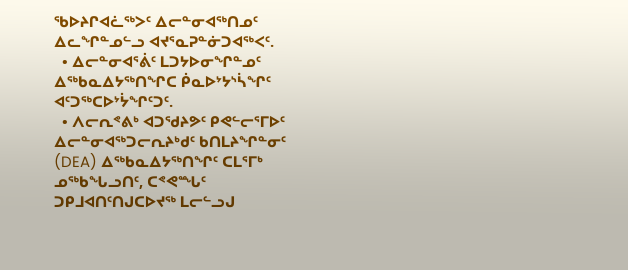ᖃᐅᔨᒋᐊᓛᖅᐳᑦ ᐃᓕᓐᓂᐊᖅᑎᓄᑦ ᐃᓚᖏᓐᓄᓪᓗ ᐊᔪᕐᓇᕈᓐᓃᑐᐊᖅᐸᑦ.
  • ᐃᓕᓐᓂᐊᕐᕖᑦ ᒪᑐᔭᐅᓂᖏᓐᓄᑦ ᐃᖅᑲᓇᐃᔭᖅᑎᖏᑕ ᑮᓇᐅᔾᔭᔅᓵᖏᑦ ᐊᑦᑐᖅᑕᐅᔾᔮᖏᑦᑐᑦ.
  • ᐱᓕᕆᕝᕕᒃ ᐊᑐᖁᔨᕗᑦ ᑭᕙᓪᓕᕐᒥᐅᑦ ᐃᓕᓐᓂᐊᖅᑐᓕᕆᔨᒃᑯᑦ ᑲᑎᒪᔨᖏᓐᓂᑦ (DEA) ᐃᖅᑲᓇᐃᔭᖅᑎᖏᑦ ᑕᒪᕐᒥᒃ ᓄᖅᑲᖓᓗᑎᑦ, ᑕᕝᕙᙵᑦ ᑐᑭᒧᐊᑎᑦᑎᒍᑕᐅᔪᖅ ᒪᓕᓪᓗᒍ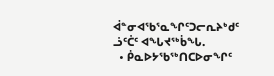ᐋᓐᓂᐊᖃᕐᓇᖏᑦᑐᓕᕆᔨᒃᑯᑦ ᓘᑦᑖᑦ ᐊᖓᔪᖅᑳᖓ.
  • ᑮᓇᐅᔭᖃᖅᑎᑕᐅᓂᖏᑦ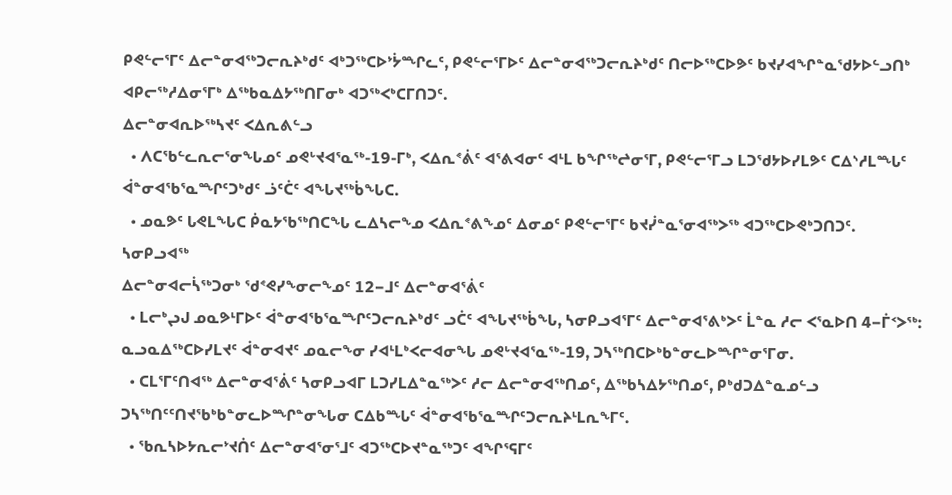ᑭᕙᓪᓕᕐᒥᑦ ᐃᓕᓐᓂᐊᖅᑐᓕᕆᔨᒃᑯᑦ ᐊᒃᑐᖅᑕᐅᔾᔮᙱᓚᑦ, ᑭᕙᓪᓕᕐᒥᐅᑦ ᐃᓕᓐᓂᐊᖅᑐᓕᕆᔨᒃᑯᑦ ᑎᓕᐅᖅᑕᐅᕗᑦ ᑲᔪᓯᐊᖏᓐᓇᖁᔭᐅᓪᓗᑎᒃ ᐊᑭᓕᖅᓱᐃᓂᕐᒥᒃ ᐃᖅᑲᓇᐃᔭᖅᑎᒥᓂᒃ ᐊᑐᖅᐸᒃᑕᒥᑎᑐᑦ.
ᐃᓕᓐᓂᐊᕆᐅᖅᓴᔪᑦ ᐸᐃᕆᕕᓪᓗ
  • ᐱᑕᖃᓪᓚᕆᓕᕐᓂᖓᓄᑦ ᓄᕙᒡᔪᐊᕐᓇᖅ-19-ᒥᒃ, ᐸᐃᕆᕝᕖᑦ ᐊᕐᕕᐊᓂᑦ ᐊᒻᒪ ᑲᖏᖅᖠᓂᕐᒥ, ᑭᕙᓪᓕᕐᒥᓗ ᒪᑐᖁᔭᐅᓯᒪᕗᑦ ᑕᐃᔅᓱᒪᙵᑦ ᐋᓐᓂᐊᖃᕐᓇᙱᑦᑐᒃᑯᑦ ᓘᑦᑖᑦ ᐊᖓᔪᖅᑳᖓᑕ.
  • ᓄᓇᕗᑦ ᒐᕙᒪᖓᑕ ᑮᓇᔭᖃᖅᑎᑕᖓ ᓚᐃᓴᓕᖕᓄ ᐸᐃᕆᕝᕕᖕᓄᑦ ᐃᓂᓄᑦ ᑭᕙᓪᓕᕐᒥᑦ ᑲᔪᓰᓐᓇᕐᓂᐊᖅᐳᖅ ᐊᑐᖅᑕᐅᕙᒃᑐᑎᑐᑦ.
ᓴᓂᑭᓗᐊᖅ
ᐃᓕᓐᓂᐊᓕᓵᖅᑐᓂᒃ ᖁᕝᕙᓯᖕᓂᓕᖕᓄᑦ 12−ᒧᑦ ᐃᓕᓐᓂᐊᕐᕖᑦ
  • ᒪᓕᒃᖢᒍ ᓄᓇᕗᒻᒥᐅᑦ ᐋᓐᓂᐊᖃᕐᓇᙱᑦᑐᓕᕆᔨᒃᑯᑦ ᓗᑖᑦ ᐊᖓᔪᖅᑳᖓ, ᓴᓂᑭᓗᐊᕐᒥᑦ ᐃᓕᓐᓂᐊᕐᕕᒃᐳᑦ ᒫᓐᓇ ᓱᓕ ᐸᕐᓇᐅᑎ 4−ᒦᑉᐳᖅ: ᓇᓗᓇᐃᖅᑕᐅᓯᒪᔪᑦ ᐋᓐᓂᐊᔪᑦ ᓄᓇᓕᖕᓂ ᓯᐊᒻᒪᒃᐸᓕᐊᓂᖓ ᓄᕙᒡᔪᐊᕐᓇᖅ-19, ᑐᓴᖅᑎᑕᐅᒃᑲᓐᓂᓚᐅᙱᓐᓂᕐᒥᓂ.
  • ᑕᒪᕐᒥᑦᑎᐊᖅ ᐃᓕᓐᓂᐊᕐᕖᑦ ᓴᓂᑭᓗᐊᒥ ᒪᑐᓯᒪᐃᓐᓇᖅᐳᑦ ᓱᓕ ᐃᓕᓐᓂᐊᖅᑎᓄᑦ, ᐃᖅᑲᓴᐃᔭᖅᑎᓄᑦ, ᑭᒃᑯᑐᐃᓐᓇᓄᓪᓗ ᑐᓴᖅᑎᑦᑦᑎᔪᖃᒃᑲᓐᓂᓚᐅᙱᓐᓂᖓᓂ ᑕᐃᑲᙵᑦ ᐋᓐᓂᐊᖃᕐᓇᙱᑦᑐᓕᕆᔨᒻᒪᕆᖕᒥᑦ.
  • ᖃᕆᓴᐅᔭᕆᓕᔾᔪᑏᑦ ᐃᓕᓐᓂᐊᕐᓂᕐᒧᑦ ᐊᑐᖅᑕᐅᔪᓐᓇᖅᑐᑦ ᐊᖏᕐᕋᒥᑦ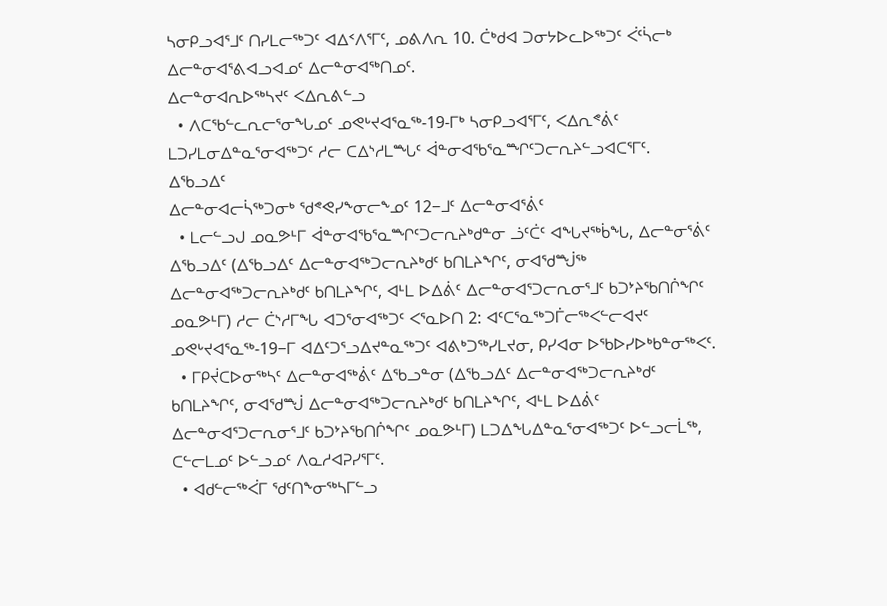ᓴᓂᑭᓗᐊᕐᒧᑦ ᑎᓯᒪᓕᖅᑐᑦ ᐊᐃᑉᐱᕐᒥᑦ, ᓄᕕᐱᕆ 10. ᑖᒃᑯᐊ ᑐᓂᔭᐅᓚᐅᖅᑐᑦ ᐹᑦᓵᓕᒃ ᐃᓕᓐᓂᐊᕐᕕᐊᓗᐊᓄᑦ ᐃᓕᓐᓂᐊᖅᑎᓄᑦ.
ᐃᓕᓐᓂᐊᕆᐅᖅᓴᔪᑦ ᐸᐃᕆᕕᓪᓗ
  • ᐱᑕᖃᓪᓚᕆᓕᕐᓂᖓᓄᑦ ᓄᕙᒡᔪᐊᕐᓇᖅ-19-ᒥᒃ ᓴᓂᑭᓗᐊᕐᒥᑦ, ᐸᐃᕆᕝᕖᑦ ᒪᑐᓯᒪᓂᐃᓐᓇᕐᓂᐊᖅᑐᑦ ᓱᓕ ᑕᐃᔅᓱᒪᙵᑦ ᐋᓐᓂᐊᖃᕐᓇᙱᑦᑐᓕᕆᔨᓪᓗᐊᑕᕐᒥᑦ.
ᐃᖃᓗᐃᑦ
ᐃᓕᓐᓂᐊᓕᓵᖅᑐᓂᒃ ᖁᕝᕙᓯᖕᓂᓕᖕᓄᑦ 12−ᒧᑦ ᐃᓕᓐᓂᐊᕐᕖᑦ
  • ᒪᓕᓪᓗᒍ ᓄᓇᕗᒻᒥ ᐋᓐᓂᐊᖃᕐᓇᙱᑦᑐᓕᕆᔨᒃᑯᓐᓂ ᓘᑦᑖᑦ ᐊᖓᔪᖅᑳᖓ, ᐃᓕᓐᓂᕐᕖᑦ ᐃᖃᓗᐃᑦ (ᐃᖃᓗᐃᑦ ᐃᓕᓐᓂᐊᖅᑐᓕᕆᔨᒃᑯᑦ ᑲᑎᒪᔨᖏᑦ, ᓂᐊᖁᙴᖅ ᐃᓕᓐᓂᐊᖅᑐᓕᕆᔨᒃᑯᑦ ᑲᑎᒪᔨᖏᑦ, ᐊᒻᒪ ᐅᐃᕖᑦ ᐃᓕᓐᓂᐊᕐᑐᓕᕆᓂᕐᒧᑦ ᑲᑐᔾᔨᖃᑎᒌᖏᑦ ᓄᓇᕗᒻᒥ) ᓱᓕ ᑖᔅᓱᒥᖓ ᐊᑐᕐᓂᐊᖅᑐᑦ ᐸᕐᓇᐅᑎ 2: ᐊᑦᑕᕐᓇᖅᑐᒦᓕᖅᐸᓪᓕᐊᔪᑦ ᓄᕙᒡᔪᐊᕐᓇᖅ-19−ᒥ ᐊᐃᑦᑐᕐᓗᐃᔪᓐᓇᖅᑐᑦ ᐊᕕᒃᑐᖅᓯᒪᔪᓂ, ᑭᓯᐊᓂ ᐅᖃᐅᓯᐅᒃᑲᓐᓂᖅᐸᑦ.
  • ᒥᑭᔫᑕᐅᓂᖅᓴᑦ ᐃᓕᓐᓂᐊᖅᕖᑦ ᐃᖃᓗᓐᓂ (ᐃᖃᓗᐃᑦ ᐃᓕᓐᓂᐊᖅᑐᓕᕆᔨᒃᑯᑦ ᑲᑎᒪᔨᖏᑦ, ᓂᐊᖁᙴ ᐃᓕᓐᓂᐊᖅᑐᓕᕆᔨᒃᑯᑦ ᑲᑎᒪᔨᖏᑦ, ᐊᒻᒪ ᐅᐃᕖᑦ ᐃᓕᓐᓂᐊᕐᑐᓕᕆᓂᕐᒧᑦ ᑲᑐᔾᔨᖃᑎᒌᖏᑦ ᓄᓇᕗᒻᒥ) ᒪᑐᐃᖓᐃᓐᓇᕐᓂᐊᖅᑐᑦ ᐅᓪᓗᓕᒫᖅ, ᑕᓪᓕᒪᓄᑦ ᐅᓪᓗᓄᑦ ᐱᓇᓱᐊᕈᓯᕐᒥᑦ.
  • ᐊᑯᓪᓕᖅᐹᒥ ᖁᑦᑎᖕᓂᖅᓴᒥᓪᓗ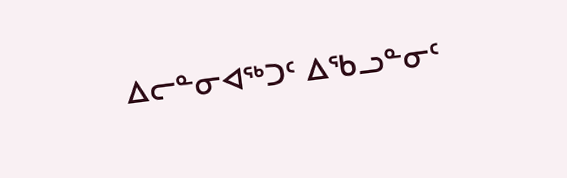ᐃᓕᓐᓂᐊᖅᑐᑦ ᐃᖃᓗᓐᓂᑦ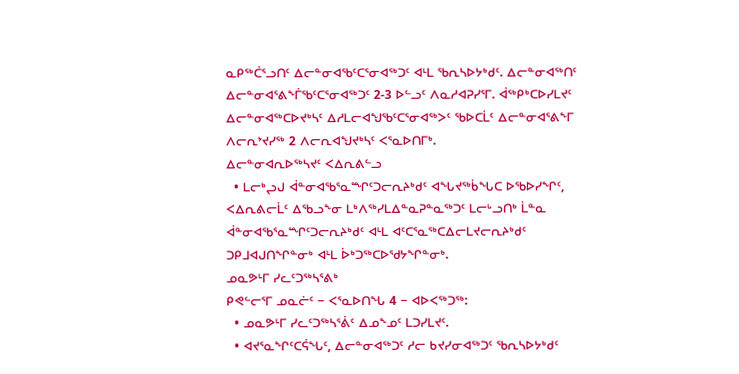ᓇᑭᖅᑖᕐᓗᑎᑦ ᐃᓕᓐᓂᐊᖃᑦᑕᕐᓂᐊᖅᑐᑦ ᐊᒻᒪ ᖃᕆᓴᐅᔭᒃᑯᑦ. ᐃᓕᓐᓂᐊᖅᑎᑦ ᐃᓕᓐᓂᐊᕐᕕᖕᒦᖃᑦᑕᕐᓂᐊᖅᑐᑦ 2-3 ᐅᓪᓗᑦ ᐱᓇᓱᐊᕈᓯᕐᒥ. ᐋᖅᑭᒃᑕᐅᓯᒪᔪᑦ ᐃᓕᓐᓂᐊᖅᑕᐅᔪᒃᓴᑦ ᐃᓱᒪᓕᐊᖑᖃᑦᑕᕐᓂᐊᖅᐳᑦ ᖃᐅᑕᒫᑦ ᐃᓕᓐᓂᐊᕐᕕᖕᒥ ᐱᓕᕆᔾᔪᓯᖅ 2 ᐱᓕᕆᐊᖑᔪᒃᓴᑦ ᐸᕐᓇᐅᑎᒥᒃ.
ᐃᓕᓐᓂᐊᕆᐅᖅᓴᔪᑦ ᐸᐃᕆᕕᓪᓗ
  • ᒪᓕᒃᖢᒍ ᐋᓐᓂᐊᖃᕐᓇᙱᑦᑐᓕᕆᔨᒃᑯᑦ ᐊᖓᔪᖅᑳᖓᑕ ᐅᖃᐅᓯᖏᑦ, ᐸᐃᕆᕕᓕᒫᑦ ᐃᖃᓗᖕᓂ ᒪᒃᐱᖅᓯᒪᐃᓐᓇᕈᓐᓇᖅᑐᑦ ᒪᓕᒡᓗᑎᒃ ᒫᓐᓇ ᐋᓐᓂᐊᖃᕐᓇᙱᑦᑐᓕᕆᔨᒃᑯᑦ ᐊᒻᒪ ᐊᑦᑕᕐᓇᖅᑕᐃᓕᒪᔪᓕᕆᔨᒃᑯᑦ ᑐᑭᒧᐊᒍᑎᖏᓐᓂᒃ ᐊᒻᒪ ᐆᒃᑐᖅᑕᐅᖁᔭᖏᓐᓂᒃ.
ᓄᓇᕗᒻᒥ ᓯᓚᑦᑐᖅᓴᕐᕕᒃ
ᑭᕙᓪᓕᕐᒥ ᓄᓇᓖᑦ − ᐸᕐᓇᐅᑎᖓ 4 − ᐊᐅᐸᖅᑐᖅ:
  • ᓄᓇᕗᒻᒥ ᓯᓚᑦᑐᖅᓴᕐᕖᑦ ᐃᓄᖕᓄᑦ ᒪᑐᓯᒪᔪᑦ.
  • ᐊᔪᕐᓇᖏᑦᑕᕌᖓᑦ, ᐃᓕᓐᓂᐊᖅᑐᑦ ᓱᓕ ᑲᔪᓯᓂᐊᖅᑐᑦ ᖃᕆᓴᐅᔭᒃᑯᑦ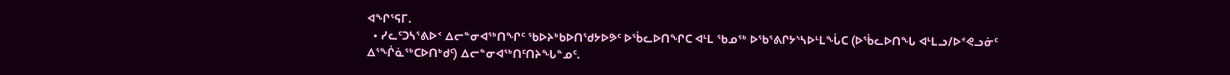ᐊᖏᕐᕋᒥ.
  • ᓯᓚᑦᑐᓴᕐᕕᐅᑉ ᐃᓕᓐᓂᐊᖅᑎᖏᑦ ᖃᐅᔨᒃᑲᐅᑎᖁᔭᐅᕗᑦ ᐅᖄᓚᐅᑎᖏᑕ ᐊᒻᒪ ᖃᓄᖅ ᐅᖃᕐᕕᒋᔭᔅᓴᐅᒻᒪᖔᑕ (ᐅᖄᓚᐅᑎᖓ ᐊᒻᒪᓗ/ᐅᕝᕙᓗᓃᑦ ᐃᕐᖐᓈᖅᑕᐅᑎᒃᑯᑦ) ᐃᓕᓐᓂᐊᖅᑎᑦᑎᔨᖓᓐᓄᑦ.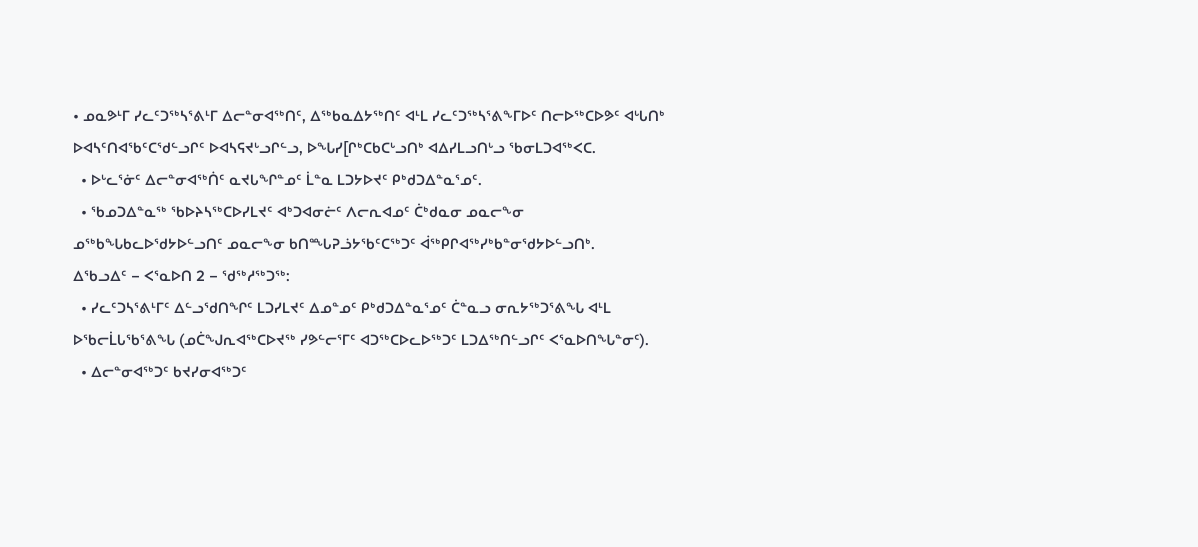• ᓄᓇᕗᒻᒥ ᓯᓚᑦᑐᖅᓴᕐᕕᒻᒥ ᐃᓕᓐᓂᐊᖅᑎᑦ, ᐃᖅᑲᓇᐃᔭᖅᑎᑦ ᐊᒻᒪ ᓯᓚᑦᑐᖅᓴᕐᕕᖕᒥᐅᑦ ᑎᓕᐅᖅᑕᐅᕗᑦ ᐊᒡᒐᑎᒃ ᐅᐊᓴᑦᑎᐊᖃᑦᑕᖁᓪᓗᒋᑦ ᐅᐊᓴᕋᔪᒡᓗᒋᓪᓗ, ᐅᖓᓯ[ᒋᒃᑕᑲᑕᒡᓗᑎᒃ ᐊᐃᓯᒪᓗᑎᒡᓗ ᖃᓂᒪᑐᐊᖅᐸᑕ.
  • ᐅᒡᓚᕐᓃᑦ ᐃᓕᓐᓂᐊᖅᑏᑦ ᓇᔪᒐᖏᓐᓄᑦ ᒫᓐᓇ ᒪᑐᔭᐅᔪᑦ ᑭᒃᑯᑐᐃᓐᓇᕐᓄᑦ.
  • ᖃᓄᑐᐃᓐᓇᖅ ᖃᐅᔨᓴᖅᑕᐅᓯᒪᔪᑦ ᐊᒃᑐᐊᓂᓖᑦ ᐱᓕᕆᐊᓄᑦ ᑖᒃᑯᓇᓂ ᓄᓇᓕᖕᓂ ᓄᖅᑲᖓᑲᓚᐅᖁᔭᐅᓪᓗᑎᑦ ᓄᓇᓕᖕᓂ ᑲᑎᙵᕈᓘᔭᖃᑦᑕᖅᑐᑦ ᐋᖅᑭᒋᐊᖅᓯᒃᑲᓐᓂᖁᔭᐅᓪᓗᑎᒃ.
ᐃᖃᓗᐃᑦ − ᐸᕐᓇᐅᑎ 2 − ᖁᖅᓱᖅᑐᖅ:
  • ᓯᓚᑦᑐᓴᕐᕕᒻᒥᑦ ᐃᓪᓗᖁᑎᖏᑦ ᒪᑐᓯᒪᔪᑦ ᐃᓄᓐᓄᑦ ᑭᒃᑯᑐᐃᓐᓇᕐᓄᑦ ᑖᓐᓇᓗ ᓂᕆᔭᖅᑐᕐᕕᖓ ᐊᒻᒪ ᐅᖃᓕᒫᒐᖃᕐᕕᖓ (ᓄᑖᖑᕆᐊᖅᑕᐅᔪᖅ ᓯᕗᓪᓕᕐᒥᑦ ᐊᑐᖅᑕᐅᓚᐅᖅᑐᑦ ᒪᑐᐃᖅᑎᓪᓗᒋᑦ ᐸᕐᓇᐅᑎᖓᓐᓂᑦ).
  • ᐃᓕᓐᓂᐊᖅᑐᑦ ᑲᔪᓯᓂᐊᖅᑐᑦ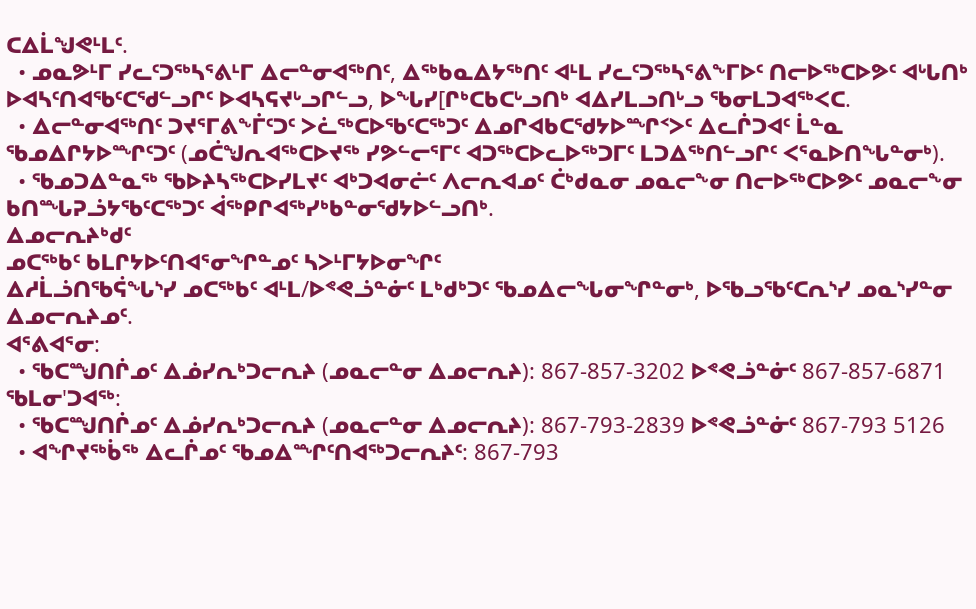ᑕᐃᒫᖑᕙᒻᒪᑦ.
  • ᓄᓇᕗᒻᒥ ᓯᓚᑦᑐᖅᓴᕐᕕᒻᒥ ᐃᓕᓐᓂᐊᖅᑎᑦ, ᐃᖅᑲᓇᐃᔭᖅᑎᑦ ᐊᒻᒪ ᓯᓚᑦᑐᖅᓴᕐᕕᖕᒥᐅᑦ ᑎᓕᐅᖅᑕᐅᕗᑦ ᐊᒡᒐᑎᒃ ᐅᐊᓴᑦᑎᐊᖃᑦᑕᖁᓪᓗᒋᑦ ᐅᐊᓴᕋᔪᒡᓗᒋᓪᓗ, ᐅᖓᓯ[ᒋᒃᑕᑲᑕᒡᓗᑎᒃ ᐊᐃᓯᒪᓗᑎᒡᓗ ᖃᓂᒪᑐᐊᖅᐸᑕ.
  • ᐃᓕᓐᓂᐊᖅᑎᑦ ᑐᔪᕐᒥᕕᖕᒦᑦᑐᑦ ᐳᓛᖅᑕᐅᖃᑦᑕᖅᑐᑦ ᐃᓄᒋᐊᑲᑕᖁᔭᐅᙱᑉᐳᑦ ᐃᓚᒌᑐᐊᑦ ᒫᓐᓇ ᖃᓄᐃᒋᔭᐅᙱᑦᑐᑦ (ᓄᑖᖑᕆᐊᖅᑕᐅᔪᖅ ᓯᕗᓪᓕᕐᒥᑦ ᐊᑐᖅᑕᐅᓚᐅᖅᑐᒥᑦ ᒪᑐᐃᖅᑎᓪᓗᒋᑦ ᐸᕐᓇᐅᑎᖓᓐᓂᒃ).
  • ᖃᓄᑐᐃᓐᓇᖅ ᖃᐅᔨᓴᖅᑕᐅᓯᒪᔪᑦ ᐊᒃᑐᐊᓂᓖᑦ ᐱᓕᕆᐊᓄᑦ ᑖᒃᑯᓇᓂ ᓄᓇᓕᖕᓂ ᑎᓕᐅᖅᑕᐅᕗᑦ ᓄᓇᓕᖕᓂ ᑲᑎᙵᕈᓘᔭᖃᑦᑕᖅᑐᑦ ᐋᖅᑭᒋᐊᖅᓯᒃᑲᓐᓂᖁᔭᐅᓪᓗᑎᒃ.
ᐃᓄᓕᕆᔨᒃᑯᑦ
ᓄᑕᖅᑲᑦ ᑲᒪᒋᔭᐅᑦᑎᐊᕐᓂᖏᓐᓄᑦ ᓴᐳᒻᒥᔭᐅᓂᖏᑦ
ᐃᓱᒫᓘᑎᖃᕌᖓᔅᓯ ᓄᑕᖅᑲᑦ ᐊᒻᒪ/ᐅᕝᕙᓘᓐᓃᑦ ᒪᒃᑯᒃᑐᑦ ᖃᓄᐃᓕᖓᓂᖏᓐᓂᒃ, ᐅᖃᓗᖃᑦᑕᕆᔅᓯ ᓄᓇᔅᓯᓐᓂ ᐃᓄᓕᕆᔨᓄᑦ.
ᐊᕐᕕᐊᕐᓂ:
  • ᖃᑕᙳᑎᒌᓄᑦ ᐃᓅᓯᕆᒃᑐᓕᕆᔨ (ᓄᓇᓕᓐᓂ ᐃᓄᓕᕆᔨ): 867-857-3202 ᐅᕝᕙᓘᓐᓃᑦ 867-857-6871
ᖃᒪᓂ'ᑐᐊᖅ:
  • ᖃᑕᙳᑎᒌᓄᑦ ᐃᓅᓯᕆᒃᑐᓕᕆᔨ (ᓄᓇᓕᓐᓂ ᐃᓄᓕᕆᔨ): 867-793-2839 ᐅᕝᕙᓘᓐᓃᑦ 867-793 5126
  • ᐊᖏᔪᖅᑳᖅ ᐃᓚᒌᓄᑦ ᖃᓄᐃᙱᑦᑎᐊᖅᑐᓕᕆᔨᑦ: 867-793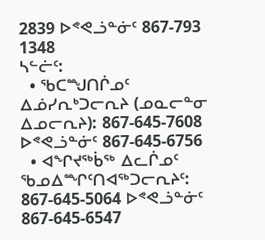2839 ᐅᕝᕙᓘᓐᓃᑦ 867-793 1348
ᓴᓪᓖᑦ:
  • ᖃᑕᙳᑎᒌᓄᑦ ᐃᓅᓯᕆᒃᑐᓕᕆᔨ (ᓄᓇᓕᓐᓂ ᐃᓄᓕᕆᔨ): 867-645-7608 ᐅᕝᕙᓘᓐᓃᑦ 867-645-6756
  • ᐊᖏᔪᖅᑳᖅ ᐃᓚᒌᓄᑦ ᖃᓄᐃᙱᑦᑎᐊᖅᑐᓕᕆᔨᑦ: 867-645-5064 ᐅᕝᕙᓘᓐᓃᑦ 867-645-6547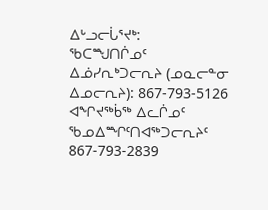ᐃᒡᓗᓕᒑᕐᔪᒃ:
ᖃᑕᙳᑎᒌᓄᑦ ᐃᓅᓯᕆᒃᑐᓕᕆᔨ (ᓄᓇᓕᓐᓂ ᐃᓄᓕᕆᔨ): 867-793-5126
ᐊᖏᔪᖅᑳᖅ ᐃᓚᒌᓄᑦ ᖃᓄᐃᙱᑦᑎᐊᖅᑐᓕᕆᔨᑦ 867-793-2839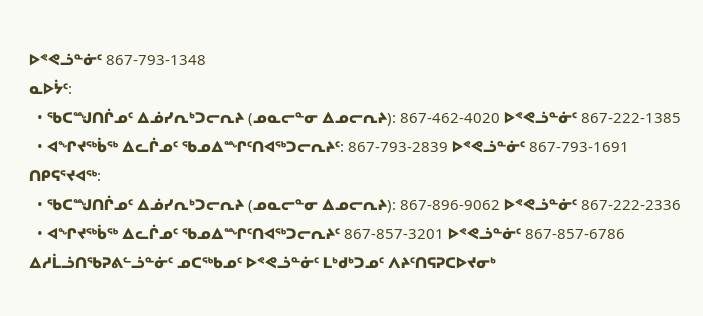ᐅᕝᕙᓘᓐᓃᑦ 867-793-1348
ᓇᐅᔮᑦ:
  • ᖃᑕᙳᑎᒌᓄᑦ ᐃᓅᓯᕆᒃᑐᓕᕆᔨ (ᓄᓇᓕᓐᓂ ᐃᓄᓕᕆᔨ): 867-462-4020 ᐅᕝᕙᓘᓐᓃᑦ 867-222-1385
  • ᐊᖏᔪᖅᑳᖅ ᐃᓚᒌᓄᑦ ᖃᓄᐃᙱᑦᑎᐊᖅᑐᓕᕆᔨᑦ: 867-793-2839 ᐅᕝᕙᓘᓐᓃᑦ 867-793-1691
ᑎᑭᕋᕐᔪᐊᖅ:
  • ᖃᑕᙳᑎᒌᓄᑦ ᐃᓅᓯᕆᒃᑐᓕᕆᔨ (ᓄᓇᓕᓐᓂ ᐃᓄᓕᕆᔨ): 867-896-9062 ᐅᕝᕙᓘᓐᓃᑦ 867-222-2336
  • ᐊᖏᔪᖅᑳᖅ ᐃᓚᒌᓄᑦ ᖃᓄᐃᙱᑦᑎᐊᖅᑐᓕᕆᔨᑦ 867-857-3201 ᐅᕝᕙᓘᓐᓃᑦ 867-857-6786
ᐃᓱᒫᓘᑎᖃᕈᕕᓪᓘᓐᓃᑦ ᓄᑕᖅᑲᓄᑦ ᐅᕝᕙᓘᓐᓃᑦ ᒪᒃᑯᒃᑐᓄᑦ ᐱᔨᑦᑎᕋᕈᑕᐅᔪᓂᒃ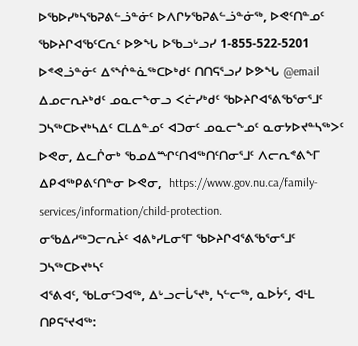ᐅᖃᐅᓯᒃᓴᖃᕈᕕᓪᓘᓐᓃᑦ ᐅᐱᒋᔭᖃᕈᕕᓪᓘᓐᓃᖅ, ᐅᕙᑦᑎᓐᓄᑦ ᖃᐅᔨᒋᐊᖃᑦᑕᕆᑦ ᐅᕗᖓ ᐅᖃᓗᒡᓗᓯ 1-855-522-5201 ᐅᕝᕙᓘᓐᓃᑦ ᐃᕐᖐᓐᓈᖅᑕᐅᒃᑯᑦ ᑎᑎᕋᕐᓗᓯ ᐅᕗᖓ @email
ᐃᓄᓕᕆᔨᒃᑯᑦ ᓄᓇᓕᖕᓂᓗ ᐸᓖᓯᒃᑯᑦ ᖃᐅᔨᒋᐊᕐᕕᖃᕐᓂᕐᒧᑦ ᑐᓴᖅᑕᐅᔪᒃᓴᐃᑦ ᑕᒪᐃᓐᓄᑦ ᐊᑐᓂᑦ ᓄᓇᓕᖕᓄᑦ ᓇᓂᔭᐅᔪᓐᓴᖅᐳᑦ ᐅᕙᓂ, ᐃᓚᒌᓂᒃ ᖃᓄᐃᙱᑦᑎᐊᖅᑎᑦᑎᓂᕐᒧᑦ ᐱᓕᕆᕝᕕᖕᒥ ᐃᑭᐊᖅᑭᕕᑦᑎᓐᓂ ᐅᕙᓂ,  https://www.gov.nu.ca/family-services/information/child-protection.
ᓂᖃᐃᓱᖅᑐᓕᕆᔩᑦ ᐊᕕᒃᓯᒪᓂᕐᒥ ᖃᐅᔨᒋᐊᕐᕕᖃᕐᓂᕐᒧᑦ ᑐᓴᖅᑕᐅᔪᒃᓴᑦ
ᐊᕐᕕᐊᑦ, ᖃᒪᓂᑦᑐᐊᖅ, ᐃᒡᓗᓕᒑᕐᔪᒃ, ᓴᓪᓕᖅ, ᓇᐅᔮᑦ, ᐊᒻᒪ ᑎᑭᕋᕐᔪᐊᖅ: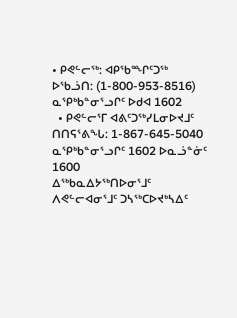• ᑭᕙᓪᓕᖅ: ᐊᑭᖃᙱᑦᑐᖅ ᐅᖃᓘᑎ: (1-800-953-8516) ᓇᕿᒃᑲᓐᓂᕐᓗᒋᑦ ᐅᑯᐊ 1602
  • ᑭᕙᓪᓕᕐᒥ ᐊᕕᑦᑐᖅᓯᒪᓂᐅᔪᒧᑦ ᑎᑎᕋᕐᕕᖓ: 1-867-645-5040 ᓇᕿᒃᑲᓐᓂᕐᓗᒋᑦ 1602 ᐅᓇᓘᓐᓃᑦ 1600
ᐃᖅᑲᓇᐃᔭᖅᑎᐅᓂᕐᒧᑦ ᐱᕙᓪᓕᐊᓂᕐᒧᑦ ᑐᓴᖅᑕᐅᔪᒃᓴᐃᑦ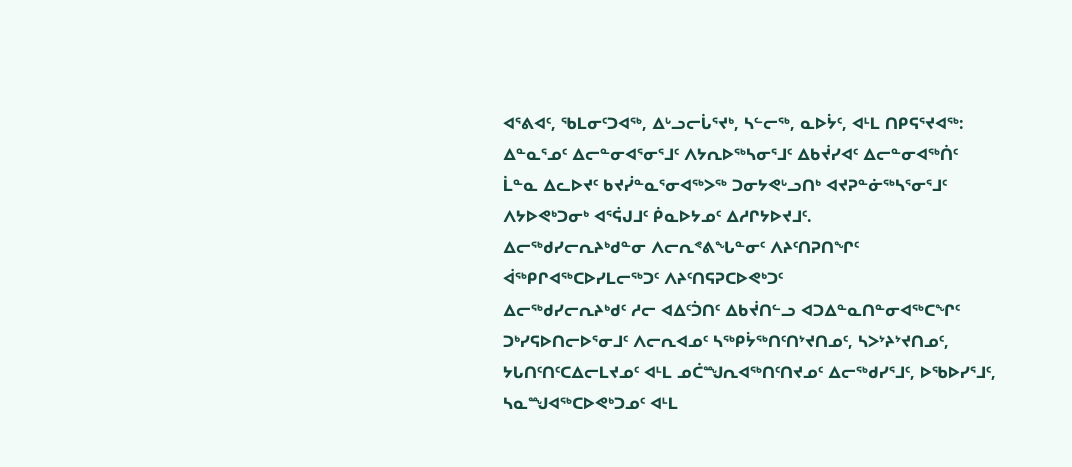ᐊᕐᕕᐊᑦ, ᖃᒪᓂᑦᑐᐊᖅ, ᐃᒡᓗᓕᒑᕐᔪᒃ, ᓴᓪᓕᖅ, ᓇᐅᔮᑦ, ᐊᒻᒪ ᑎᑭᕋᕐᔪᐊᖅ:
ᐃᓐᓇᕐᓄᑦ ᐃᓕᓐᓂᐊᕐᓂᕐᒧᑦ ᐱᔭᕆᐅᖅᓴᓂᕐᒧᑦ ᐃᑲᔫᓯᐊᑦ ᐃᓕᓐᓂᐊᖅᑏᑦ ᒫᓐᓇ ᐃᓚᐅᔪᑦ ᑲᔪᓰᓐᓇᕐᓂᐊᖅᐳᖅ ᑐᓂᔭᕙᒡᓗᑎᒃ ᐊᔪᕈᓐᓃᖅᓴᕐᓂᕐᒧᑦ ᐱᔭᐅᕙᒃᑐᓂᒃ ᐊᕐᕌᒍᒧᑦ ᑮᓇᐅᔭᓄᑦ ᐃᓱᒋᔭᐅᔪᒧᑦ.
ᐃᓕᖅᑯᓯᓕᕆᔨᒃᑯᓐᓂ ᐱᓕᕆᕝᕕᖓᓐᓂᑦ ᐱᔨᑦᑎᕈᑎᖏᑦ
ᐋᖅᑭᒋᐊᖅᑕᐅᓯᒪᓕᖅᑐᑦ ᐱᔨᑦᑎᕋᕈᑕᐅᕙᒃᑐᑦ
ᐃᓕᖅᑯᓯᓕᕆᔨᒃᑯᑦ ᓱᓕ ᐊᐃᑦᑑᑎᑦ ᐃᑲᔫᑎᓪᓗ ᐊᑐᐃᓐᓇᑎᓐᓂᐊᖅᑕᖏᑦ ᑐᒃᓯᕋᐅᑎᓕᐅᕐᓂᒧᑦ ᐱᓕᕆᐊᓄᑦ ᓴᖅᑭᔮᖅᑎᑦᑎᔾᔪᑎᓄᑦ, ᓴᐳᔾᔨᔾᔪᑎᓄᑦ, ᔭᒐᑎᑦᑎᑦᑕᐃᓕᒪᔪᓄᑦ ᐊᒻᒪ ᓄᑖᙳᕆᐊᖅᑎᑦᑎᔪᓄᑦ ᐃᓕᖅᑯᓯᕐᒧᑦ, ᐅᖃᐅᓯᕐᒧᑦ, ᓴᓇᙳᐊᖅᑕᐅᕙᒃᑐᓄᑦ ᐊᒻᒪ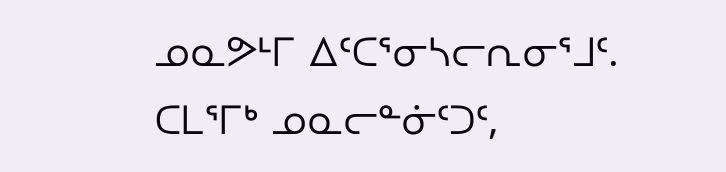ᓄᓇᕗᒻᒥ ᐃᑦᑕᕐᓂᓴᓕᕆᓂᕐᒧᑦ.  ᑕᒪᕐᒥᒃ ᓄᓇᓕᓐᓃᑦᑐᑦ,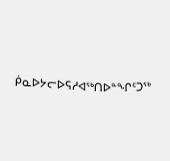ᑮᓇᐅᔭᓕᐅᕋᓱᐊᖅᑎᐅᓐᖏᑦᑐᖅ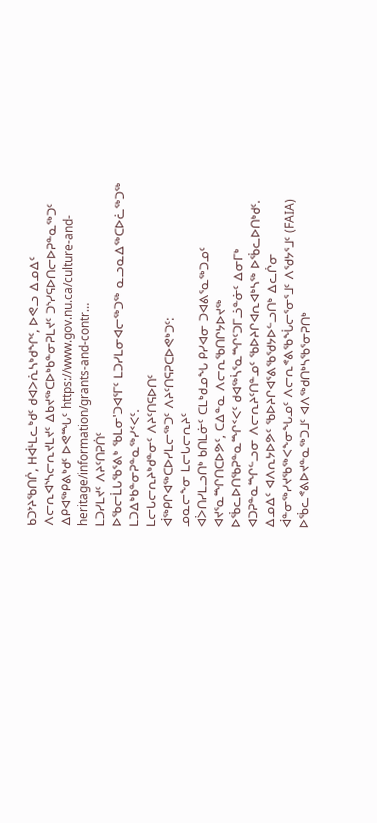ᑲᑐᔾᔨᖃᑎᒌ, ᕼᐋᒻᒪᓚᒃᑯᑦ ᑯᐊᐳᕇᓴᒃᑯᖏᑦ, ᐅᕙᓗ ᐃᓄᐃᑦ ᐱᓕᕆᐊᔅᓴᓕᕆᔪᒪᔪᑦ ᐃᑲᔪᖅᑕᐅᒃᑲᓐᓂᕈᒪᔪᑦ ᑐᔅᓯᕋᐅᑎᓕᐅᕈᓐᓇᖅᑐᑦ ᐃᑭᐊᖅᑭᕕᒃᑯᑦ ᐅᕙᙵᑦ https://www.gov.nu.ca/culture-and-heritage/information/grants-and-contr…
ᒪᑐᓯᒪᔪᑦ ᐱᔨᑦᑎᕈᑏᑦ
ᐅᖃᓕᒫᒐᖃᕐᕕᒃ ᖃᒪᓂ'ᑐᐊᕐᒥᑦ ᒪᑐᓯᒪᓂᐊᓕᖅᑐᖅ ᓇᓗᓇᐃᖅᑕᐅᓛᖅᑐᖅ ᒪᑐᐃᒃᑲᓐᓂᕈᓐᓇᖅᓯᑉᐸᑦ.
ᒪᓕᒐᓕᕆᔨᒃᑯᓐᓂᑦ ᐱᔨᑦᑎᕋᐅᑎᑦ
ᐋᖅᑭᒋᐊᖅᑕᐅᓯᒪᓕᖅᑐᑦ ᐱᔨᑦᑎᕋᕈᑕᐅᕙᒃᑐᑦ:
ᓄᓇᓕᖕᓂ ᒪᓕᒐᓕᕆᔨᑦ
ᐊᐴᑎᓯᒪᓗᑎᒃ ᑲᑎᒪᓃᑦ ᑕᒪᒃᑯᓄᖓ ᑭᓯᐊᓂ ᑐᐊᕕᕐᓇᖅᑐᓄᑦ ᐊᔪᕐᓇᙱᑎᑕᐅᕗᑦ, ᑕᐃᓐᓇ ᐱᓕᕆᖃᑎᒋᔭᐅᔪᖅ ᐅᖄᓚᐅᑎᖃᕈᓐᓇᙱᑉᐸᑦ ᑯᐊᖅᓵᕐᓇᙱᑦᑐᒥᓘᓐᓃᑦ ᐃᓂᒥᒃ ᐊᑐᕈᓐᓇᙱᓪᓗᓂ ᐱᓕᕆᔨᑦᑎᓐᓄᑦ ᖃᐅᔨᒋᐊᕆᐊᒃᓴᖅ ᐅᖄᓚᐅᑎᒃᑯᑦ. ᐃᓄᐃᑦ ᐊᐱᕆᔭᐅᕗᑦ ᖃᐅᔨᒋᐊᕐᕕᖃᖁᔭᐅᓪᓗᑎᒃ ᐃᓚᒌᓂ ᐋᓐᓂᖅᓯᔪᖃᖅᐸᖕᓂᖓᓄᑦ ᐱᓕᕆᕝᕕᖃᖔᓕᕐᓂᕐᒧᑦ ᐱᖁᔭᕐᒧᑦ (FAIA) ᐅᖄᓚᕝᕕᐅᔪᓐᓇᖅᑐᒧᑦ ᐊᐱᖅᑯᑎᒃᓴᖃᕐᓂᕈᑎᒃ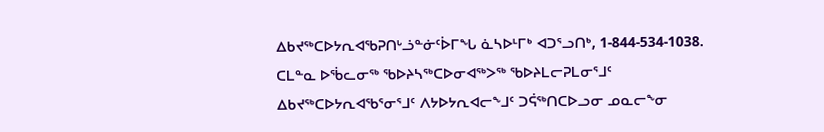ᐃᑲᔪᖅᑕᐅᔭᕆᐊᖃᕈᑎᒡᓘᓐᓃᑦᐆᒥᖓ ᓈᓴᐅᒻᒥᒃ ᐊᑐᕐᓗᑎᒃ, 1-844-534-1038. ᑕᒪᓐᓇ ᐅᖄᓚᓂᖅ ᖃᐅᔨᓴᖅᑕᐅᓂᐊᖅᐳᖅ ᖃᐅᔨᒪᓕᕈᒪᓂᕐᒧᑦ ᐃᑲᔪᖅᑕᐅᔭᕆᐊᖃᕐᓂᕐᒧᑦ ᐱᔭᐅᔭᕆᐊᓕᖕᒧᑦ ᑐᕌᖅᑎᑕᐅᓗᓂ ᓄᓇᓕᖕᓂ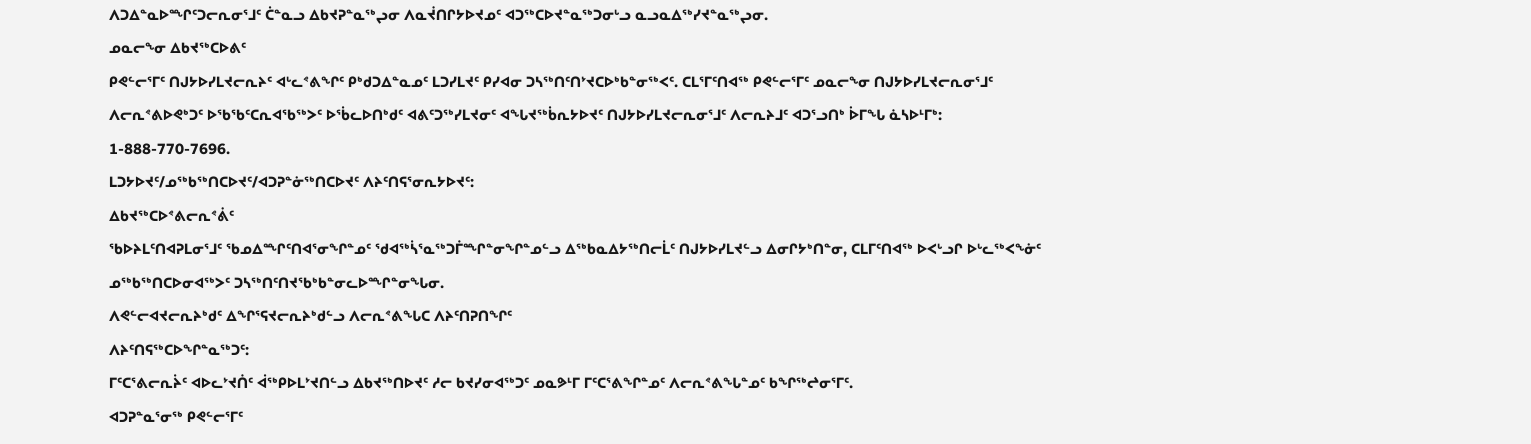ᐱᑐᐃᓐᓇᐅᙱᑦᑐᓕᕆᓂᕐᒧᑦ ᑖᓐᓇᓗ ᐃᑲᔪᕈᓐᓇᖅᖢᓂ ᐱᓇᔫᑎᒋᔭᐅᔪᓄᑦ ᐊᑐᖅᑕᐅᔪᓐᓇᖅᑐᓂᒡᓗ ᓇᓗᓇᐃᖅᓯᔪᓐᓇᖅᖢᓂ.
ᓄᓇᓕᖕᓂ ᐃᑲᔪᖅᑕᐅᕕᑦ
ᑭᕙᓪᓕᕐᒥᑦ ᑎᒍᔭᐅᓯᒪᔪᓕᕆᔨᑦ ᐊᒡᓚᕝᕕᖏᑦ ᑭᒃᑯᑐᐃᓐᓇᓄᑦ ᒪᑐᓯᒪᔪᑦ ᑭᓯᐊᓂ ᑐᓴᖅᑎᑦᑎᔾᔪᑕᐅᒃᑲᓐᓂᖅᐸᑦ. ᑕᒪᕐᒥᑦᑎᐊᖅ ᑭᕙᓪᓕᕐᒥᑦ ᓄᓇᓕᖕᓂ ᑎᒍᔭᐅᓯᒪᔪᓕᕆᓂᕐᒧᑦ ᐱᓕᕆᕝᕕᐅᕙᒃᑐᑦ ᐅᖃᖃᑦᑕᕆᐊᖃᖅᐳᑦ ᐅᖄᓚᐅᑎᒃᑯᑦ ᐊᕕᑦᑐᖅᓯᒪᔪᓂᑦ ᐊᖓᔪᖅᑳᕆᔭᐅᔪᑦ ᑎᒍᔭᐅᓯᒪᔪᓕᕆᓂᕐᒧᑦ ᐱᓕᕆᔨᒧᑦ ᐊᑐᕐᓗᑎᒃ ᐆᒥᖓ ᓈᓴᐅᒻᒥᒃ: 1-888-770-7696.
ᒪᑐᔭᐅᔪᑦ/ᓄᖅᑲᖅᑎᑕᐅᔪᑦ/ᐊᑐᕈᓐᓃᖅᑎᑕᐅᔪᑦ ᐱᔨᑦᑎᕋᕐᓂᕆᔭᐅᔪᑦ:
ᐃᑲᔪᖅᑕᐅᕝᕕᓕᕆᕝᕖᑦ
ᖃᐅᔨᒪᑦᑎᐊᕈᒪᓂᕐᒧᑦ ᖃᓄᐃᙱᑦᑎᐊᕐᓂᖏᓐᓄᑦ ᖁᐊᖅᓵᕐᓇᖅᑐᒦᙱᓐᓂᖏᓐᓄᓪᓗ ᐃᖅᑲᓇᐃᔭᖅᑎᓕᒫᑦ ᑎᒍᔭᐅᓯᒪᔪᓪᓗ ᐃᓂᒋᔭᒃᑎᓐᓂ, ᑕᒪᒥᑦᑎᐊᖅ ᐅᐸᒡᓗᒋ ᐅᒡᓚᖅᐸᖕᓃᑦ ᓄᖅᑲᖅᑎᑕᐅᓂᐊᖅᐳᑦ ᑐᓴᖅᑎᑦᑎᔪᖃᒃᑲᓐᓂᓚᐅᙱᓐᓂᖓᓂ.
ᐱᕙᓪᓕᐊᔪᓕᕆᔨᒃᑯᑦ ᐃᖏᕐᕋᔪᓕᕆᔨᒃᑯᓪᓗ ᐱᓕᕆᕝᕕᖓᑕ ᐱᔨᑦᑎᕈᑎᖏᑦ
ᐱᔨᑦᑎᕋᖅᑕᐅᖏᓐᓇᖅᑐᑦ:
ᒥᑦᑕᕐᕕᓕᕆᔩᑦ ᐊᐅᓚᔾᔪᑏᑦ ᐋᖅᑭᐅᒪᔾᔪᑎᓪᓗ ᐃᑲᔪᖅᑎᐅᔪᑦ ᓱᓕ ᑲᔪᓯᓂᐊᖅᑐᑦ ᓄᓇᕗᒻᒥ ᒥᑦᑕᕐᕕᖏᓐᓄᑦ ᐱᓕᕆᕝᕕᖓᓐᓄᑦ ᑲᖏᖅᖠᓂᕐᒥᑦ.
ᐊᑐᕈᓐᓇᕐᓂᖅ ᑭᕙᓪᓕᕐᒥᑦ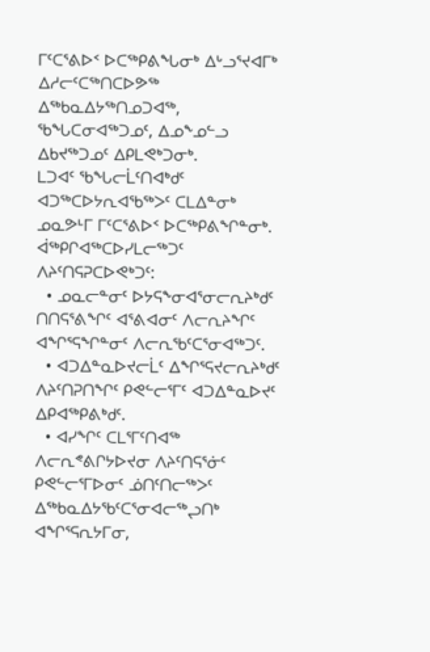ᒥᑦᑕᕐᕕᐅᑉ ᐅᑕᖅᑭᕕᖓᓂᒃ ᐃᒡᓗᕐᔪᐊᒥᒃ ᐃᓱᓕᑦᑕᖅᑎᑕᐅᕗᖅ ᐃᖅᑲᓇᐃᔭᖅᑎᓄᑐᐊᖅ, ᖃᖓᑕᓂᐊᖅᑐᓄᑦ, ᐃᓄᖕᓄᓪᓗ ᐃᑲᔪᖅᑐᓄᑦ ᐃᑭᒪᕙᒃᑐᓂᒃ.
ᒪᑐᐊᑦ ᖃᖓᓕᒫᑦᑎᐊᒃᑯᑦ ᐊᑐᖅᑕᐅᔭᕆᐊᖃᖅᐳᑦ ᑕᒪᐃᓐᓂᒃ ᓄᓇᕗᒻᒥ ᒥᑦᑕᕐᕕᐅᑉ ᐅᑕᖅᑭᕕᖏᓐᓂᒃ.
ᐋᖅᑭᒋᐊᖅᑕᐅᓯᒪᓕᖅᑐᑦ ᐱᔨᑦᑎᕋᕈᑕᐅᕙᒃᑐᑦ:
  • ᓄᓇᓕᓐᓂᑦ ᐅᔭᕋᖕᓂᐊᕐᓂᓕᕆᔨᒃᑯᑦ ᑎᑎᕋᕐᕕᖏᑦ ᐊᕐᕕᐊᓂᑦ ᐱᓕᕆᔨᖏᑦ ᐊᖏᕐᕋᖏᓐᓂᑦ ᐱᓕᕆᖃᑦᑕᕐᓂᐊᖅᑐᑦ.
  • ᐊᑐᐃᓐᓇᐅᔪᓕᒫᑦ ᐃᖏᕐᕋᔪᓕᕆᔨᒃᑯᑦ ᐱᔨᑦᑎᕈᑎᖏᑦ ᑭᕙᓪᓕᕐᒥᑦ ᐊᑐᐃᓐᓇᐅᔪᑦ ᐃᑭᐊᖅᑭᕕᒃᑯᑦ.
  • ᐊᓯᖏᑦ ᑕᒪᕐᒥᑦᑎᐊᖅ ᐱᓕᕆᕝᕕᒋᔭᐅᔪᓂ ᐱᔨᑦᑎᕋᕐᓃᑦ ᑭᕙᓪᓕᕐᒥᐅᓂᑦ ᓅᑎᑦᑎᓕᖅᐳᑦ ᐃᖅᑲᓇᐃᔭᖃᑦᑕᕐᓂᐊᓕᖅᖢᑎᒃ ᐊᖏᕐᕋᕆᔭᒥᓂ,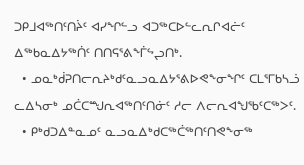ᑐᑭᒧᐊᖅᑎᑦᑎᔩᑦ ᐊᓯᖏᓪᓗ ᐊᑐᖅᑕᐅᓪᓚᕆᒋᐊᓖᑦ ᐃᖅᑲᓇᐃᔭᖅᑏᑦ ᑎᑎᕋᕐᕕᖕᒦᖦᖢᑎᒃ.
  • ᓄᓇᒃᑰᕈᑎᓕᕆᔨᒃᑯᑦᓇᓗᓇᐃᔭᕐᕕᐅᕙᖕᓂᖏᑦ ᑕᒪᕐᒥᑲᓴᓘ ᓚᐃᓴᓂᒃ ᓄᑖᑕᙳᕆᐊᖅᑎᑦᑎᓃᑦ ᓱᓕ ᐱᓕᕆᐊᖑᖃᑦᑕᖅᐳᑦ.
  • ᑭᒃᑯᑐᐃᓐᓇᓄᑦ ᓇᓗᓇᐃᒃᑯᑕᖅᑖᖅᑎᑦᑎᕙᖕᓂᖅ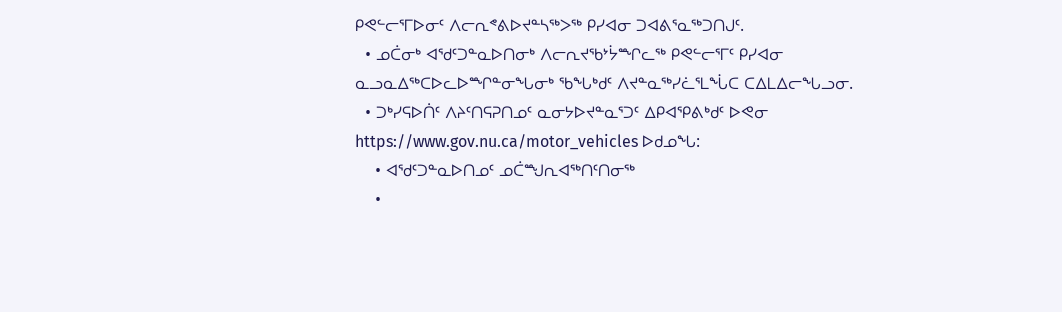ᑭᕙᓪᓕᕐᒥᐅᓂᑦ ᐱᓕᕆᕝᕕᐅᔪᓐᓴᖅᐳᖅ ᑭᓯᐊᓂ ᑐᐊᕕᕐᓇᖅᑐᑎᒍᑦ.
  • ᓄᑖᓂᒃ ᐊᖁᑦᑐᓐᓇᐅᑎᓂᒃ ᐱᓕᕆᔪᖃᔾᔮᙱᓚᖅ ᑭᕙᓪᓕᕐᒥᑦ ᑭᓯᐊᓂ ᓇᓗᓇᐃᖅᑕᐅᓚᐅᙱᓐᓂᖓᓂᒃ ᖃᖓᒃᑯᑦ ᐱᔪᓐᓇᖅᓯᓛᕐᒪᖔᑕ ᑕᐃᒪᐃᓕᖓᓗᓂ.
  • ᑐᒃᓯᕋᐅᑏᑦ ᐱᔨᑦᑎᕋᕈᑎᓄᑦ ᓇᓂᔭᐅᔪᓐᓇᕐᑐᑦ ᐃᑭᐊᕿᕕᒃᑯᑦ ᐅᕙᓂ https://www.gov.nu.ca/motor_vehicles ᐅᑯᓄᖓ:
    • ᐊᖁᑦᑐᓐᓇᐅᑎᓄᑦ ᓄᑖᙳᕆᐊᖅᑎᑦᑎᓂᖅ
    •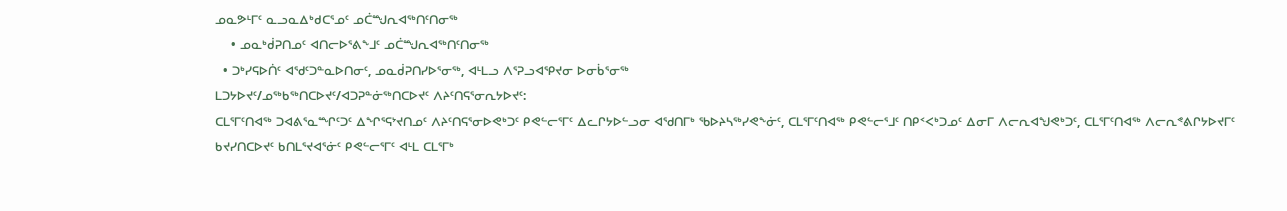ᓄᓇᕗᒻᒥᑦ ᓇᓗᓇᐃᒃᑯᑕᕐᓄᑦ ᓄᑖᙳᕆᐊᖅᑎᑦᑎᓂᖅ
    • ᓄᓇᒃᑰᕈᑎᓄᑦ ᐊᑎᓕᐅᕐᕕᖕᒧᑦ ᓄᑖᙳᕆᐊᖅᑎᑦᑎᓂᖅ
  • ᑐᒃᓯᕋᐅᑏᑦ ᐊᖁᑦᑐᓐᓇᐅᑎᓂᑦ, ᓄᓇᑰᕈᑎᓯᐅᕐᓂᖅ, ᐊᒻᒪᓗ ᐱᕐᕈᓗᐊᕿᔪᓂ ᐅᓂᑳᕐᓂᖅ
ᒪᑐᔭᐅᔪᑦ/ᓄᖅᑲᖅᑎᑕᐅᔪᑦ/ᐊᑐᕈᓐᓃᖅᑎᑕᐅᔪᑦ ᐱᔨᑦᑎᕋᕐᓂᕆᔭᐅᔪᑦ:
ᑕᒪᕐᒥᑦᑎᐊᖅ ᑐᐊᕕᕐᓇᙱᑦᑐᑦ ᐃᖏᕐᕋᔾᔪᑎᓄᑦ ᐱᔨᑦᑎᕋᕐᓂᐅᕙᒃᑐᑦ ᑭᕙᓪᓕᕐᒥᑦ ᐃᓚᒋᔭᐅᓪᓗᓂ ᐊᖁᑎᒥᒃ ᖃᐅᔨᓴᖅᓯᕙᖕᓃᑦ, ᑕᒪᕐᒥᑦᑎᐊᖅ ᑭᕙᓪᓕᕐᒧᑦ ᑎᑭᑉᐸᒃᑐᓄᑦ ᐃᓂᒥ ᐱᓕᕆᐊᖑᕙᒃᑐᑦ, ᑕᒪᕐᒥᑦᑎᐊᖅ ᐱᓕᕆᕝᕕᒋᔭᐅᔪᒥᑦ ᑲᔪᓯᑎᑕᐅᔪᑦ ᑲᑎᒪᕐᔪᐊᕐᓃᑦ ᑭᕙᓪᓕᕐᒥᑦ ᐊᒻᒪ ᑕᒪᕐᒥᒃ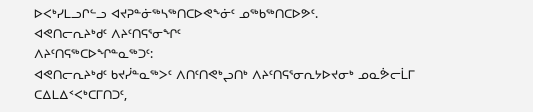ᐅᐸᒃᓯᒪᓗᒋᓪᓗ ᐊᔪᕈᓐᓃᖅᓴᖅᑎᑕᐅᕙᖕᓃᑦ ᓄᖅᑲᖅᑎᑕᐅᕗᑦ.
ᐊᕙᑎᓕᕆᔨᒃᑯᑦ ᐱᔨᑦᑎᕋᕐᓂᖏᑦ
ᐱᔨᑦᑎᕋᖅᑕᐅᖏᓐᓇᖅᑐᑦ:
ᐊᕙᑎᓕᕆᔨᒃᑯᑦ ᑲᔪᓰᓐᓇᖅᐳᑦ ᐱᑎᑦᑎᕙᒃᖢᑎᒃ ᐱᔨᑦᑎᕋᕐᓂᕆᔭᐅᔪᓂᒃ ᓄᓇᕘᓕᒫᒥ ᑕᐃᒪᐃᑉᐸᒃᑕᒥᑎᑐᑦ,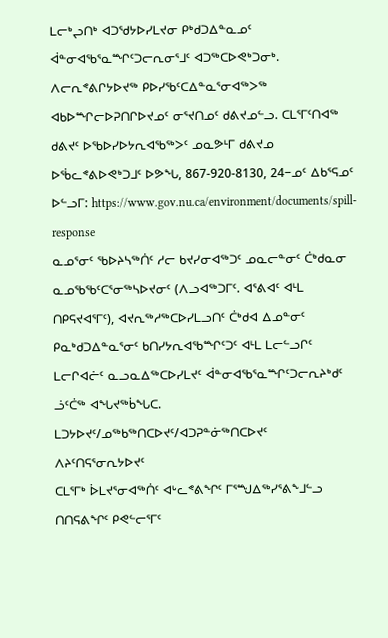ᒪᓕᒃᖢᑎᒃ ᐊᑐᖁᔭᐅᓯᒪᔪᓂ ᑭᒃᑯᑐᐃᓐᓇᓄᑦ ᐋᓐᓂᐊᖃᕐᓇᙱᑦᑐᓕᕆᓂᕐᒧᑦ ᐊᑐᖅᑕᐅᕙᒃᑐᓂᒃ.
ᐱᓕᕆᕝᕕᒋᔭᐅᔪᖅ ᑭᐅᓯᖃᑦᑕᐃᓐᓇᕐᓂᐊᖅᐳᖅ ᐊᑲᐅᙱᓕᐅᕈᑎᒋᐅᔪᓄᑦ ᓂᕐᔪᑎᓄᑦ ᑯᕕᔪᓄᓪᓗ. ᑕᒪᕐᒥᑦᑎᐊᖅ ᑯᕕᔪᑦ ᐅᖃᐅᓯᐅᔭᕆᐊᖃᖅᐳᑦ ᓄᓇᕗᒻᒥ ᑯᕕᔪᓄ ᐅᖄᓚᕝᕕᐅᕙᒃᑐᒧᑦ ᐅᕗᖓ, 867-920-8130, 24−ᓄᑦ ᐃᑲᕐᕋᓄᑦ ᐅᓪᓗᒥ: https://www.gov.nu.ca/environment/documents/spill-response
ᓇᓄᕐᓂᑦ ᖃᐅᔨᓴᖅᑏᑦ ᓱᓕ ᑲᔪᓯᓂᐊᖅᑐᑦ ᓄᓇᓕᓐᓂᑦ ᑖᒃᑯᓇᓂ ᓇᓄᖃᖃᑦᑕᕐᓂᖅᓴᐅᔪᓂᑦ (ᐱᓗᐊᖅᑐᒥᑦ. ᐊᕐᕕᐊᑦ ᐊᒻᒪ ᑎᑭᕋᔪᐊᕐᒥᑦ), ᐊᔪᕆᖅᓱᖅᑕᐅᓯᒪᓗᑎᑦ ᑖᒃᑯᐊ ᐃᓄᓐᓂᑦ ᑭᓇᒃᑯᑐᐃᓐᓇᕐᓂᑦ ᑲᑎᓯᔭᕆᐊᖃᙱᑦᑐᑦ ᐊᒻᒪ ᒪᓕᓪᓗᒋᑦ ᒪᓕᒋᐊᓖᑦ ᓇᓗᓇᐃᖅᑕᐅᓯᒪᔪᑦ ᐋᓐᓂᐊᖃᕐᓇᙱᑦᑐᓕᕆᔨᒃᑯᑦ ᓘᑦᑖᖅ ᐊᖓᔪᖅᑳᖓᑕ.
ᒪᑐᔭᐅᔪᑦ/ᓄᖅᑲᖅᑎᑕᐅᔪᑦ/ᐊᑐᕈᓐᓃᖅᑎᑕᐅᔪᑦ ᐱᔨᑦᑎᕋᕐᓂᕆᔭᐅᔪᑦ
ᑕᒪᕐᒥᒃ ᐆᒪᔪᕐᓂᐊᖅᑏᑦ ᐊᒡᓚᕝᕕᖏᑦ ᒥᕐᙳᐃᖅᓯᕐᕕᖕᒧᓪᓗ ᑎᑎᕋᕕᖏᑦ ᑭᕙᓪᓕᕐᒥᑦ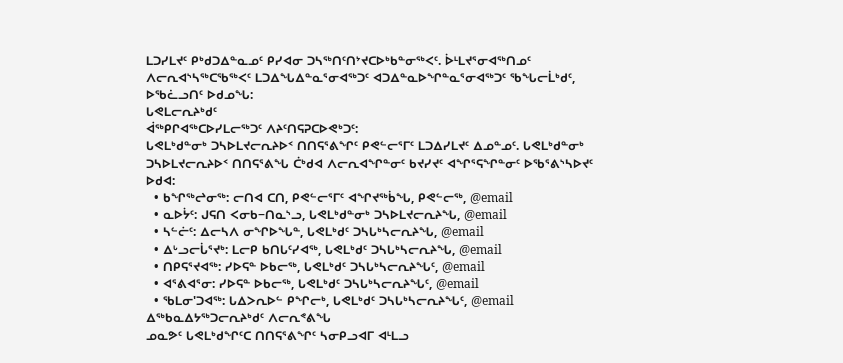ᒪᑐᓯᒪᔪᑦ ᑭᒃᑯᑐᐃᓐᓇᓄᑦ ᑭᓯᐊᓂ ᑐᓴᖅᑎᑦᑎᔾᔪᑕᐅᒃᑲᓐᓂᖅᐸᑦ. ᐆᒻᒪᔪᕐᓂᐊᖅᑎᓄᑦ ᐱᓕᕆᐊᔅᓴᖅᑕᖃᖅᐸᑦ ᒪᑐᐃᖓᐃᓐᓇᕐᓂᐊᖅᑐᑦ ᐊᑐᐃᓐᓇᐅᖏᓐᓇᕐᓂᐊᖅᑐᑦ ᖃᖓᓕᒫᒃᑯᑦ, ᐅᖃᓛᓗᑎᑦ ᐅᑯᓄᖓ:
ᒐᕙᒪᓕᕆᔨᒃᑯᑦ
ᐋᖅᑭᒋᐊᖅᑕᐅᓯᒪᓕᖅᑐᑦ ᐱᔨᑦᑎᕋᕈᑕᐅᕙᒃᑐᑦ:
ᒐᕙᒪᒃᑯᓐᓂᒃ ᑐᓴᐅᒪᔪᓕᕆᔨᐅᑉ ᑎᑎᕋᕐᕕᖏᑦ ᑭᕙᓪᓕᕐᒥᑦ ᒪᑐᐃᓯᒪᔪᑦ ᐃᓄᓐᓄᑦ. ᒐᕙᒪᒃᑯᓐᓂᒃ ᑐᓴᐅᒪᔪᓕᕆᔨᐅᑉ ᑎᑎᕋᕐᕕᖓ ᑖᒃᑯᐊ ᐱᓕᕆᐊᖏᓐᓂᑦ ᑲᔪᓯᔪᑦ ᐊᖏᕐᕋᖏᓐᓂᑦ ᐅᖃᕐᕕᔅᓴᐅᔪᑦ ᐅᑯᐊ:
  • ᑲᖏᖅᖠᓂᖅ: ᓕᑎᐊ ᑕᑎ, ᑭᕙᓪᓕᕐᒥᑦ ᐊᖏᔪᖅᑳᖓ, ᑭᕙᓪᓕᖅ, @email
  • ᓇᐅᔮᑦ: ᒍᕋᑎ ᐸᓂᑲ−ᑎᓇᔅᓗ, ᒐᕙᒪᒃᑯᓐᓂᒃ ᑐᓴᐅᒪᔪᓕᕆᔨᖓ, @email
  • ᓴᓪᓖᑦ: ᐃᓕᓴᐱ ᓂᖏᐅᖓᓐ, ᒐᕙᒪᒃᑯᑦ ᑐᓴᒐᒃᓴᓕᕆᔨᖓ, @email
  • ᐃᒡᓗᓕᒑᕐᔪᒃ: ᒪᓕᑭ ᑲᑎᒐᑦᓯᐊᖅ, ᒐᕙᒪᒃᑯᑦ ᑐᓴᒐᒃᓴᓕᕆᔨᖓ, @email
  • ᑎᑭᕋᕐᔪᐊᖅ: ᓯᐅᕋᓐ ᐅᑲᓕᖅ, ᒐᕙᒪᒃᑯᑦ ᑐᓴᒐᒃᓴᓕᕆᔨᖓᑦ, @email
  • ᐊᕐᕕᐊᕐᓂ: ᓯᐅᕋᓐ ᐅᑲᓕᖅ, ᒐᕙᒪᒃᑯᑦ ᑐᓴᒐᒃᓴᓕᕆᔨᖓᑦ, @email
  • ᖃᒪᓂ'ᑐᐊᖅ: ᒐᐃᐳᕆᐅᓪ ᑭᖏᓕᒃ, ᒐᕙᒪᒃᑯᑦ ᑐᓴᒐᒃᓴᓕᕆᔨᖓᑦ, @email
ᐃᖅᑲᓇᐃᔭᖅᑐᓕᕆᔨᒃᑯᑦ ᐱᓕᕆᕝᕕᖓ
ᓄᓇᕗᑦ ᒐᕙᒪᒃᑯᖏᑦᑕ ᑎᑎᕋᕐᕕᖏᑦ ᓴᓂᑭᓗᐊᒥ ᐊᒻᒪᓗ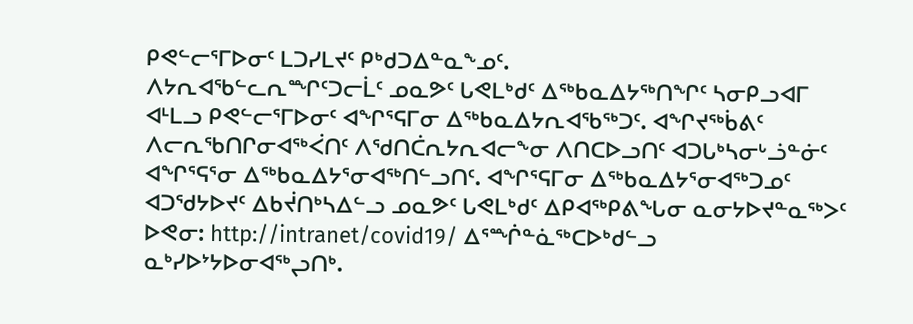ᑭᕙᓪᓕᕐᒥᐅᓂᑦ ᒪᑐᓯᒪᔪᑦ ᑭᒃᑯᑐᐃᓐᓇᖕᓄᑦ.
ᐱᔭᕆᐊᖃᓪᓚᕆᙱᑦᑐᓕᒫᑦ ᓄᓇᕗᑦ ᒐᕙᒪᒃᑯᑦ ᐃᖅᑲᓇᐃᔭᖅᑎᖏᑦ ᓴᓂᑭᓗᐊᒥ ᐊᒻᒪᓗ ᑭᕙᓪᓕᕐᒥᐅᓂᑦ ᐊᖏᕐᕋᒥᓂ ᐃᖅᑲᓇᐃᔭᕆᐊᖃᖅᑐᑦ. ᐊᖏᔪᖅᑳᕕᑦ ᐱᓕᕆᖃᑎᒋᓂᐊᖅᐹᑎᑦ ᐱᖁᑎᑖᕆᔭᕆᐊᓕᖕᓂ ᐱᑎᑕᐅᓗᑎᑦ ᐊᑐᒐᒃᓴᓂᒡᓘᓐᓃᑦ ᐊᖏᕐᕋᕐᓂ ᐃᖅᑲᓇᐃᔭᕐᓂᐊᖅᑎᓪᓗᑎᑦ. ᐊᖏᕐᕋᒥᓂ ᐃᖅᑲᓇᐃᔭᕐᓂᐊᖅᑐᓄᑦ ᐊᑐᖁᔭᐅᔪᑦ ᐃᑲᔫᑎᒃᓴᐃᓪᓗ ᓄᓇᕗᑦ ᒐᕙᒪᒃᑯᑦ ᐃᑭᐊᖅᑭᕕᖓᓂ ᓇᓂᔭᐅᔪᓐᓇᖅᐳᑦ ᐅᕙᓂ: http://intranet/covid19/ ᐃᕐᙲᓐᓈᖅᑕᐅᒃᑯᓪᓗ ᓇᒃᓯᐅᔾᔭᐅᓂᐊᖅᖢᑎᒃ.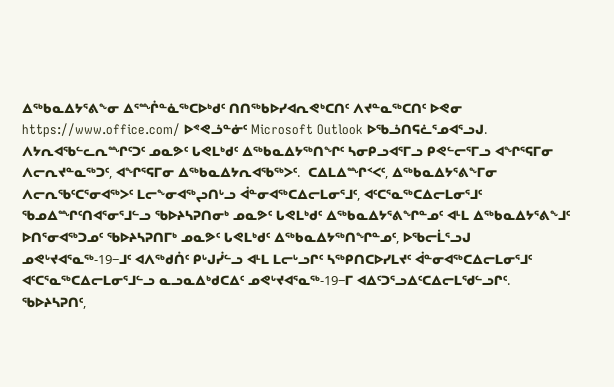ᐃᖅᑲᓇᐃᔭᕐᕕᖕᓂ ᐃᕐᙲᓐᓈᖅᑕᐅᒃᑯᑦ ᑎᑎᖅᑲᐅᓯᐊᕆᕙᒃᑕᑎᑦ ᐱᔪᓐᓇᖅᑕᑎᑦ ᐅᕙᓂ https://www.office.com/ ᐅᕝᕙᓘᓐᓃᑦ Microsoft Outlook ᐅᖃᓘᑎᕋᓛᕐᓄᐊᕐᓗᒍ.
ᐱᔭᕆᐊᖃᓪᓚᕆᙱᑦᑐᑦ ᓄᓇᕗᑦ ᒐᕙᒪᒃᑯᑦ ᐃᖅᑲᓇᐃᔭᖅᑎᖏᑦ ᓴᓂᑭᓗᐊᕐᒥᓗ ᑭᕙᓪᓕᕐᒥᓗ ᐊᖏᕐᕋᒥᓂ ᐱᓕᕆᔪᓐᓇᖅᑐᑦ, ᐊᖏᕐᕋᒥᓂ ᐃᖅᑲᓇᐃᔭᕆᐊᖃᖅᐳᑦ.  ᑕᐃᒪᐃᙱᑉᐸᑦ, ᐃᖅᑲᓇᐃᔭᕐᕕᖕᒥᓂ ᐱᓕᕆᖃᑦᑕᕐᓂᐊᖅᐳᑦ ᒪᓕᖕᓂᐊᖅᖢᑎᒡᓗ ᐋᓐᓂᐊᖅᑕᐃᓕᒪᓂᕐᒧᑦ, ᐊᑦᑕᕐᓇᖅᑕᐃᓕᒪᓂᕐᒧᑦ ᖃᓄᐃᙱᑦᑎᐊᕐᓂᕐᒧᓪᓗ ᖃᐅᔨᓴᕈᑎᓂᒃ ᓄᓇᕗᑦ ᒐᕙᒪᒃᑯᑦ ᐃᖅᑲᓇᐃᔭᕐᕕᖏᓐᓄᑦ ᐊᒻᒪ ᐃᖅᑲᓇᐃᔭᕐᕕᖕᒧᑦ ᐅᑎᕐᓂᐊᖅᑐᓄᑦ ᖃᐅᔨᓴᕈᑎᒥᒃ ᓄᓇᕗᑦ ᒐᕙᒪᒃᑯᑦ ᐃᖅᑲᓇᐃᔭᖅᑎᖏᓐᓄᑦ, ᐅᖃᓕᒫᕐᓗᒍ ᓄᕙᒡᔪᐊᕐᓇᖅ-19−ᒧᑦ ᐊᐱᖅᑯᑏᑦ ᑭᒡᒍᓰᓪᓗ ᐊᒻᒪ ᒪᓕᒡᓗᒋᑦ ᓴᖅᑭᑎᑕᐅᓯᒪᔪᑦ ᐋᓐᓂᐊᖅᑕᐃᓕᒪᓂᕐᒧᑦ ᐊᑦᑕᕐᓇᖅᑕᐃᓕᒪᓂᕐᒧᓪᓗ ᓇᓗᓇᐃᒃᑯᑕᐃᑦ ᓄᕙᒡᔪᐊᕐᓇᖅ-19−ᒥ ᐊᐃᑦᑐᕐᓗᐃᑦᑕᐃᓕᒪᖁᓪᓗᒋᑦ. ᖃᐅᔨᓴᕈᑎᑦ,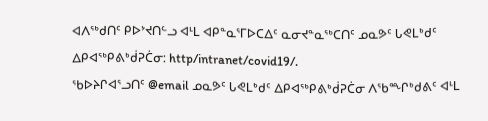ᐊᐱᖅᑯᑎᑦ ᑭᐅᔾᔪᑎᓪᓗ ᐊᒻᒪ ᐊᑭᓐᓇᕐᒥᐅᑕᐃᑦ ᓇᓂᔪᓐᓇᖅᑕᑎᑦ ᓄᓇᕗᑦ ᒐᕙᒪᒃᑯᑦ ᐃᑭᐊᖅᑭᕕᒃᑰᕈᑖᓂ: http/intranet/covid19/.
ᖃᐅᔨᒋᐊᕐᓗᑎᑦ @email ᓄᓇᕗᑦ ᒐᕙᒪᒃᑯᑦ ᐃᑭᐊᖅᑭᕕᒃᑰᕈᑖᓂ ᐱᖃᙱᒃᑯᕕᑦ ᐊᒻᒪ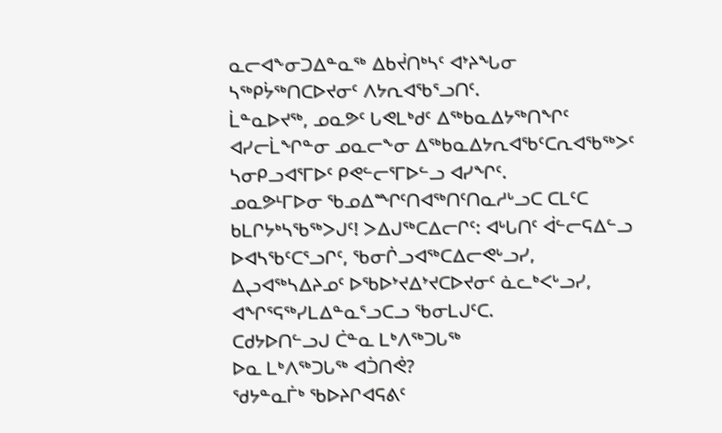ᓇᓕᐊᖕᓂᑐᐃᓐᓇᖅ ᐃᑲᔫᑎᒃᓴᑦ ᐊᔾᔨᖓᓂ ᓴᖅᑭᔮᖅᑎᑕᐅᔪᓂᑦ ᐱᔭᕆᐊᖃᕐᓗᑎᑦ.
ᒫᓐᓇᐅᔪᖅ, ᓄᓇᕗᑦ ᒐᕙᒪᒃᑯᑦ ᐃᖅᑲᓇᐃᔭᖅᑎᖏᑦ ᐊᓯᓕᒫᖏᓐᓂ ᓄᓇᓕᖕᓂ ᐃᖅᑲᓇᐃᔭᕆᐊᖃᑦᑕᕆᐊᖃᖅᐳᑦ ᓴᓂᑭᓗᐊᕐᒥᐅᑦ ᑭᕙᓪᓕᕐᒥᐅᓪᓗ ᐊᓯᖏᑦ.
ᓄᓇᕗᒻᒥᐅᓂ ᖃᓄᐃᙱᑦᑎᐊᖅᑎᑦᑎᓇᓱᒡᓗᑕ ᑕᒪᑦᑕ ᑲᒪᒋᔭᒃᓴᖃᖅᐳᒍᑦ! ᐳᐃᒍᖅᑕᐃᓕᒋᑦ: ᐊᒡᒐᑎᑦ ᐋᓪᓕᕋᐃᓪᓗ ᐅᐊᓴᖃᑦᑕᕐᓗᒋᑦ, ᖃᓂᒌᓗᐊᖅᑕᐃᓕᕙᒡᓗᓯ, ᐃᖢᐊᖅᓴᐃᔨᓄᑦ ᐅᖃᐅᔾᔪᐃᔾᔪᑕᐅᔪᓂᑦ ᓈᓚᒃᐸᒡᓗᓯ, ᐊᖏᕐᕋᖅᓯᒪᐃᓐᓇᕐᓗᑕᓗ ᖃᓂᒪᒍᑦᑕ.
ᑕᑯᔭᐅᑎᓪᓗᒍ ᑖᓐᓇ ᒪᒃᐱᖅᑐᒐᖅ
ᐅᓇ ᒪᒃᐱᖅᑐᒐᖅ ᐊᑑᑎᕚ?
ᖁᔭᓐᓇᒦᒃ ᖃᐅᔨᒋᐊᕋᕕᑦ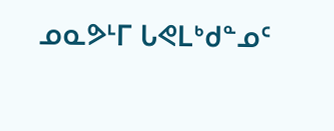ᓄᓇᕗᒻᒥ ᒐᕙᒪᒃᑯᓐᓄᑦ